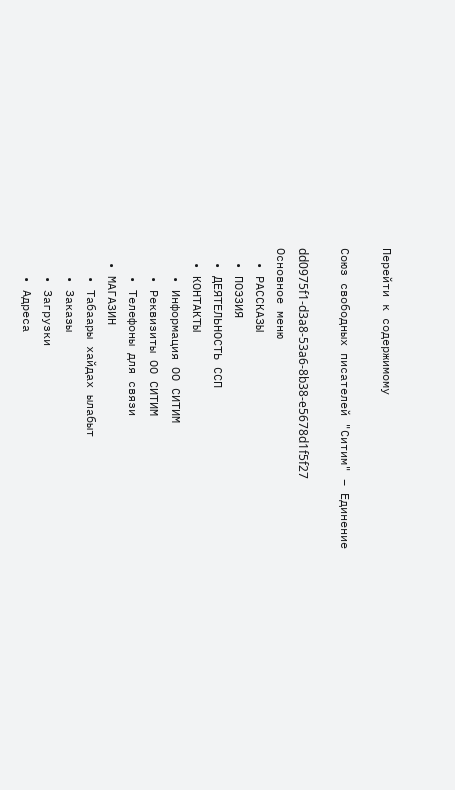Перейти к содержимому

Союз свободных писателей "Ситим" – Единение

dd0975f1-d3a8-53a6-8b38-e5678d1f5f27
Основное меню
  • РАССКАЗЫ
  • ПОЭЗИЯ
  • ДЕЯТЕЛЬНОСТЬ ССП
  • КОНТАКТЫ
    • Информация ОО СИТИМ
    • Реквизиты ОО СИТИМ
    • Телефоны для связи
  • МАГАЗИН
    • Табаары хайдах ылабыт
    • Заказы
    • Загрузки
    • Адреса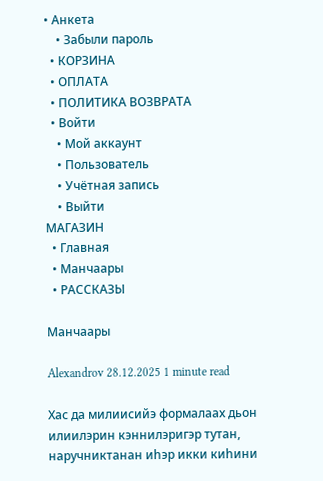• Анкета
    • Забыли пароль
  • КОРЗИНА
  • ОПЛАТА
  • ПОЛИТИКА ВОЗВРАТА
  • Войти
    • Мой аккаунт
    • Пользователь
    • Учётная запись
    • Выйти
МАГАЗИН
  • Главная
  • Манчаары
  • РАССКАЗЫ

Манчаары

Alexandrov 28.12.2025 1 minute read

Хас да милиисийэ формалаах дьон илиилэрин кэннилэригэр тутан, наручниктанан иһэр икки киһини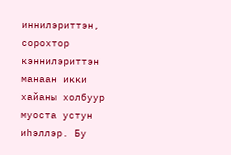иннилэриттэн, сорохтор кэннилэриттэн манаан икки хайаны холбуур муоста устун иһэллэр. Бу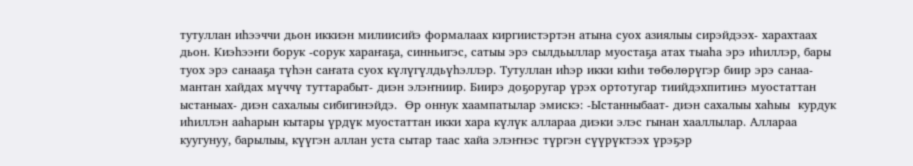тутуллан иһээччи дьон иккиэн милиисийэ формалаах киргиистэртэн атына суох азиялыы сирэйдээх- харахтаах дьон. Киэһээҥи борук -сорук хараҥаҕа, синньигэс, сатыы эрэ сылдьыллар муостаҕа атах тыаһа эрэ иһиллэр, бары туох эрэ санааҕа түһэн саҥата суох күлүгүлдьүһэллэр. Тутуллан иһэр икки киһи төбөлөрүгэр биир эрэ санаа- мантан хайдах мүччү туттарабыт- диэн элэҥниир. Биирэ доҕоругар үрэх ортотугар тиийдэхпитинэ муостаттан ыстаныах- диэн сахалыы сибигинэйдэ.  Өр оннук хаампатылар эмискэ: -Ыстанныбаат- диэн сахалыы хаһыы  курдук иһиллэн ааһарын кытары үрдүк муостаттан икки хара күлүк аллараа диэки элэс гынан хааллылар. Аллараа куугунуу, барылыы, күүгэн аллан уста сытар таас хайа элэҥнэс түргэн сүүрүктээх үрэҕэр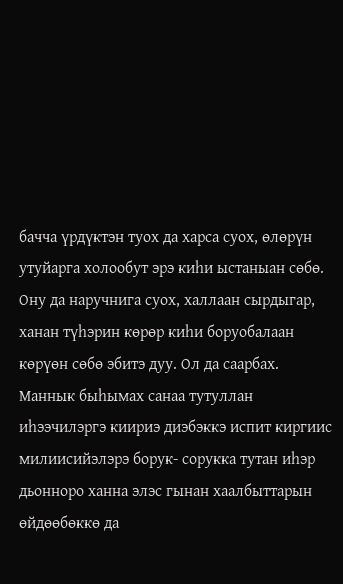бачча үрдүктэн туох да харса суох, өлөрүн утуйарга холообут эрэ киһи ыстаныан сөбө. Ону да наручнига суох, халлаан сырдыгар, ханан түһэрин көрөр киһи боруобалаан көрүөн сөбө эбитэ дуу. Ол да саарбах. Маннык быһымах санаа тутуллан иһээчилэргэ киириэ диэбэккэ испит киргиис милиисийэлэрэ борук- сорукка тутан иһэр дьонноро ханна элэс гынан хаалбыттарын өйдөөбөккө да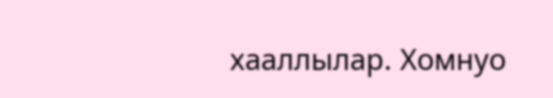хааллылар. Хомнуо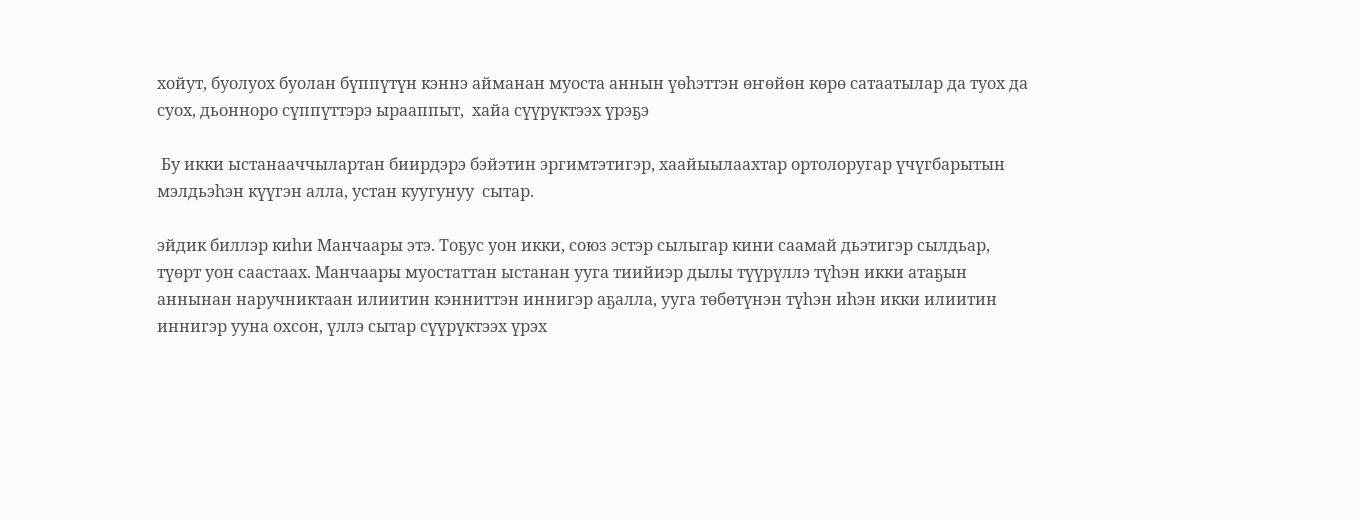хойут, буолуох буолан бүппүтүн кэннэ айманан муоста аннын үөһэттэн өҥөйөн көрө сатаатылар да туох да суох, дьонноро сүппүттэрэ ырааппыт,  хайа сүүрүктээх үрэҕэ

 Бу икки ыстанааччылартан биирдэрэ бэйэтин эргимтэтигэр, хаайыылаахтар ортолоругар үчүгбарытын мэлдьэһэн күүгэн алла, устан куугунуу  сытар.

эйдик биллэр киһи Манчаары этэ. Тоҕус уон икки, союз эстэр сылыгар кини саамай дьэтигэр сылдьар, түөрт уон саастаах. Манчаары муостаттан ыстанан ууга тиийиэр дылы түүрүллэ түһэн икки атаҕын аннынан наручниктаан илиитин кэнниттэн иннигэр аҕалла, ууга төбөтүнэн түһэн иһэн икки илиитин иннигэр ууна охсон, үллэ сытар сүүрүктээх үрэх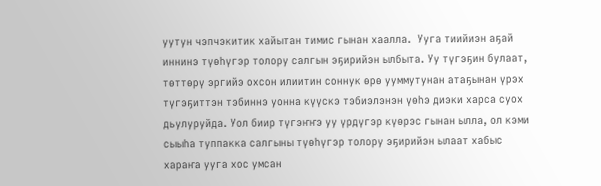уутун чэпчэкитик хайытан тимис гынан хаалла.  Ууга тиийиэн аҕай иннинэ түөһүгэр толору салгын эҕирийэн ылбыта. Уу түгэҕин булаат, төттөрү эргийэ охсон илиитин соннук өрө ууммутунан атаҕынан үрэх түгэҕиттэн тэбиннэ уонна күүскэ тэбиэлэнэн үөһэ диэки харса суох дьулуруйда. Уол биир түгэҥҥэ уу үрдүгэр күөрэс гынан ылла, ол кэми сыыһа туппакка салгыны түөһүгэр толору эҕирийэн ылаат хабыс хараҥа ууга хос умсан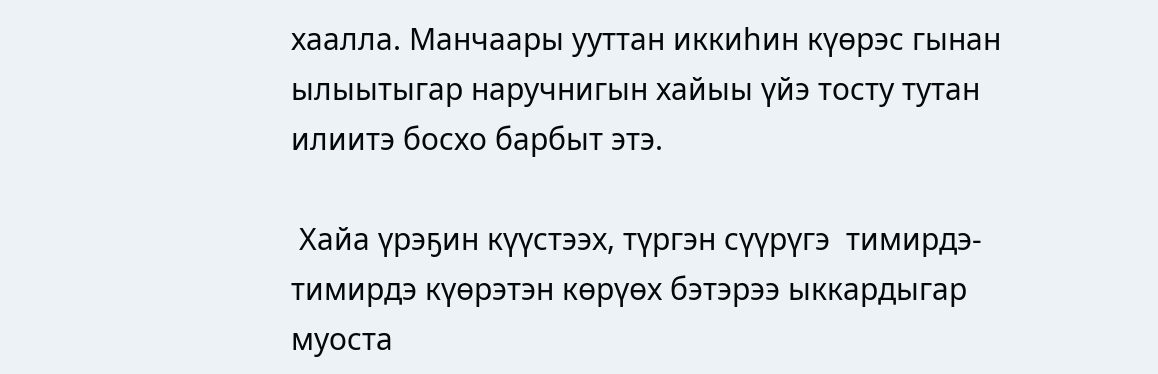хаалла. Манчаары ууттан иккиһин күөрэс гынан ылыытыгар наручнигын хайыы үйэ тосту тутан илиитэ босхо барбыт этэ.

 Хайа үрэҕин күүстээх, түргэн сүүрүгэ  тимирдэ- тимирдэ күөрэтэн көрүөх бэтэрээ ыккардыгар муоста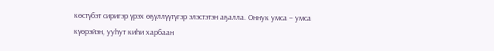көстүбэт сиригэр үрэх өҕүллүүтүгэр элэстэтэн аҕалла. Оннук умса – умса күөрэйэн, ууһут киһи харбаан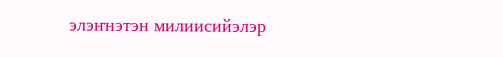элэҥнэтэн милиисийэлэр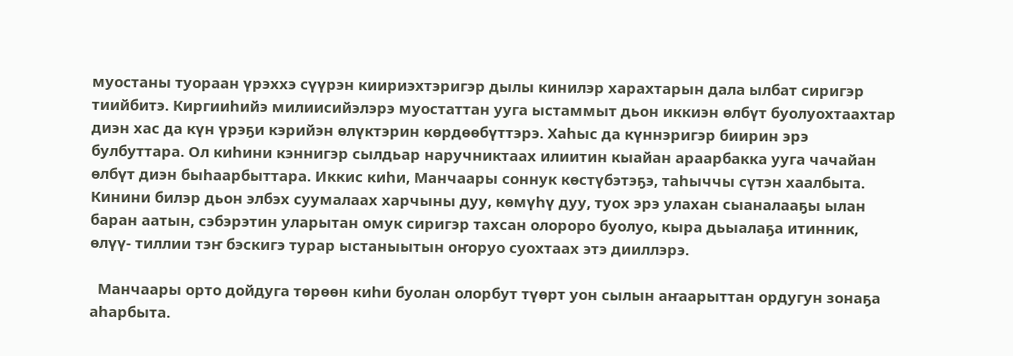муостаны туораан үрэххэ сүүрэн киириэхтэригэр дылы кинилэр харахтарын дала ылбат сиригэр тиийбитэ. Киргииһийэ милиисийэлэрэ муостаттан ууга ыстаммыт дьон иккиэн өлбүт буолуохтаахтар диэн хас да күн үрэҕи кэрийэн өлүктэрин көрдөөбүттэрэ. Хаһыс да күннэригэр биирин эрэ булбуттара. Ол киһини кэннигэр сылдьар наручниктаах илиитин кыайан араарбакка ууга чачайан өлбүт диэн быһаарбыттара. Иккис киһи, Манчаары соннук көстүбэтэҕэ, таһыччы сүтэн хаалбыта. Кинини билэр дьон элбэх суумалаах харчыны дуу, көмүһү дуу, туох эрэ улахан сыаналааҕы ылан баран аатын, сэбэрэтин уларытан омук сиригэр тахсан олороро буолуо, кыра дьыалаҕа итинник, өлүү- тиллии тэҥ бэскигэ турар ыстаныытын оҥоруо суохтаах этэ дииллэрэ.

  Манчаары орто дойдуга төрөөн киһи буолан олорбут түөрт уон сылын аҥаарыттан ордугун зонаҕа аһарбыта.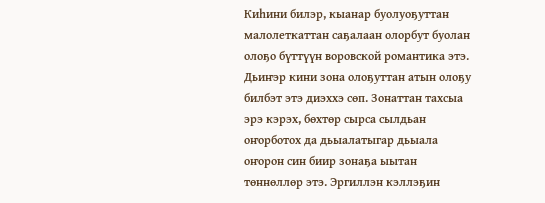Киһини билэр, кыанар буолуоҕуттан малолеткаттан саҕалаан олорбут буолан олоҕо бүттүүн воровской романтика этэ. Дьиҥэр кини зона олоҕуттан атын олоҕу билбэт этэ диэххэ сөп. Зонаттан тахсыа эрэ кэрэх, бөхтөр сырса сылдьан оҥорботох да дьыалатыгар дьыала оҥорон син биир зонаҕа ыытан төннөллөр этэ. Эргиллэн кэллэҕин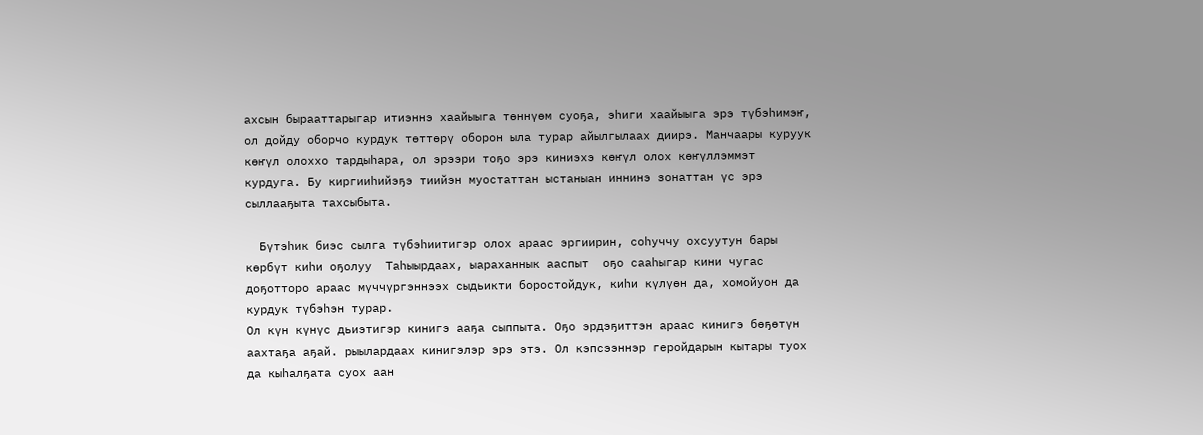ахсын бырааттарыгар итиэннэ хаайыыга төннүөм суоҕа, эһиги хаайыыга эрэ түбэһимэҥ, ол дойду оборчо курдук төттөрү оборон ыла турар айылгылаах диирэ. Манчаары куруук көҥүл олоххо тардыһара, ол эрээри тоҕо эрэ киниэхэ көҥүл олох көҥүллэммэт курдуга. Бу киргииһийэҕэ тиийэн муостаттан ыстаныан иннинэ зонаттан үс эрэ сыллааҕыта тахсыбыта.

  Бүтэһик биэс сылга түбэһиитигэр олох араас эргиирин, соһуччу охсуутун бары көрбүт киһи оҕолуу  Таһыырдаах, ыараханнык ааспыт  оҕо сааһыгар кини чугас доҕотторо араас мүччүргэннээх сыдьикти боростойдук, киһи күлүөн да, хомойуон да курдук түбэһэн турар.                                                                                                                                                                 Ол күн күнүс дьиэтигэр кинигэ ааҕа сыппыта. Оҕо эрдэҕиттэн араас кинигэ бөҕөтүн аахтаҕа аҕай. рыылардаах кинигэлэр эрэ этэ. Ол кэпсээннэр геройдарын кытары туох да кыһалҕата суох аан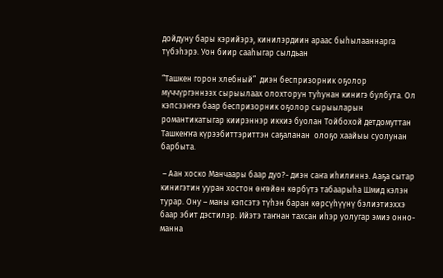дойдуну бары кэрийэрэ, кинилэрдиин араас быһылааннарга түбэһэрэ. Уон биир сааһыгар сылдьан

“Ташкен горон хлебный”  диэн беспризорник оҕолор мүччүргэннээх сырыылаах олохторун туһунан кинигэ булбута. Ол кэпсээҥҥэ баар беспризорник оҕолор сырыыларын  романтикатыгар киирэннэр иккиэ буолан Тойбохой детдомуттан Ташкеҥҥа күрээбиттэриттэн саҕаланан  олоҕо хаайыы суолунан барбыта.

 – Аан хоско Манчаары баар дуо?- диэн саҥа иһилиннэ. Ааҕа сытар кинигэтин ууран хостон өҥөйөн көрбүтэ табаарыһа Шмид кэлэн турар. Ону – маны кэпсэтэ түһэн баран көрсүһүүнү бэлиэтиэххэ баар эбит дэстилэр. Ийэтэ таҥнан тахсан иһэр уолугар эмиэ онно- манна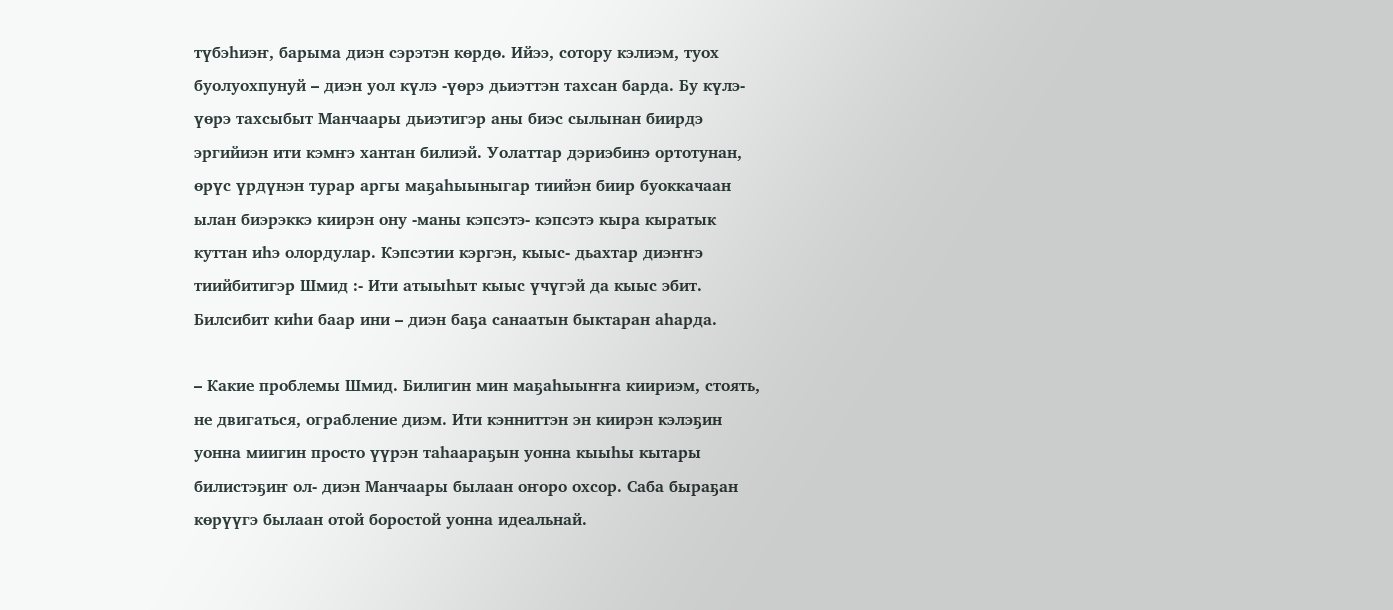түбэһиэҥ, барыма диэн сэрэтэн көрдө. Ийээ, сотору кэлиэм, туох буолуохпунуй – диэн уол күлэ -үөрэ дьиэттэн тахсан барда. Бу күлэ- үөрэ тахсыбыт Манчаары дьиэтигэр аны биэс сылынан биирдэ эргийиэн ити кэмҥэ хантан билиэй. Уолаттар дэриэбинэ ортотунан, өрүс үрдүнэн турар аргы маҕаһыыныгар тиийэн биир буоккачаан ылан биэрэккэ киирэн ону -маны кэпсэтэ- кэпсэтэ кыра кыратык куттан иһэ олордулар. Кэпсэтии кэргэн, кыыс- дьахтар диэҥҥэ тиийбитигэр Шмид :- Ити атыыһыт кыыс үчүгэй да кыыс эбит. Билсибит киһи баар ини – диэн баҕа санаатын быктаран аһарда.

– Какие проблемы Шмид. Билигин мин маҕаһыыҥҥа киириэм, стоять, не двигаться, ограбление диэм. Ити кэнниттэн эн киирэн кэлэҕин уонна миигин просто үүрэн таһаараҕын уонна кыыһы кытары билистэҕиҥ ол- диэн Манчаары былаан оҥоро охсор. Саба быраҕан көрүүгэ былаан отой боростой уонна идеальнай.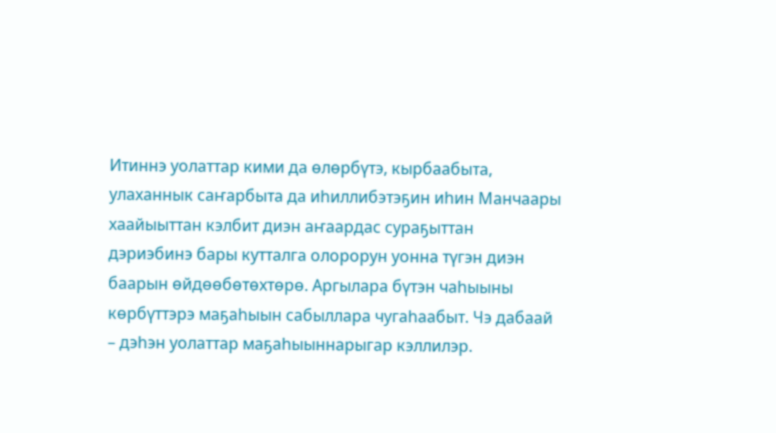Итиннэ уолаттар кими да өлөрбүтэ, кырбаабыта, улаханнык саҥарбыта да иһиллибэтэҕин иһин Манчаары хаайыыттан кэлбит диэн аҥаардас сураҕыттан дэриэбинэ бары кутталга олорорун уонна түгэн диэн баарын өйдөөбөтөхтөрө. Аргылара бүтэн чаһыыны көрбүттэрэ маҕаһыын сабыллара чугаһаабыт. Чэ дабаай – дэһэн уолаттар маҕаһыыннарыгар кэллилэр.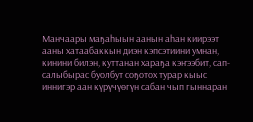Манчаары маҕаһыын аанын аһан киирээт ааны хатаабаккын диэн кэпсэтиини умнан, кинини билэн, куттанан хараҕа кэҥээбит, сап- салыбырас буолбут соҕотох турар кыыс иннигэр аан күрүчүөгүн сабан чып гыннаран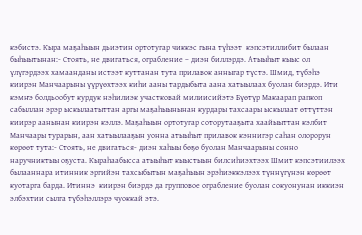кэбистэ. Кыра маҕаһыын дьиэтин ортотугар чиккэс гына түһээт  кэпсэтиллибит былаан быһыытынан:- Стоять, не двигаться, ограбление – диэн биллэрдэ. Атыыһыт кыыс ол үлүгэрдээх хамаанданы истээт куттанан тута прилавок анныгар түстэ. Шмид, түбэһэ киирэн Манчаарыны үүрүөхтээх киһи ааны тардыбыта аана хатыылаах буолан биэрдэ. Ити кэмҥэ болдьообут курдук нэһилиэк участковай милиисийэтэ Бүөтүр Макаарап рапкоп сабыллан эрэр ыскылаатыттан аргы маҕаһыынынан курдары тахсаары ыскылаат өттүттэн киирэр аанынан киирэн кэллэ. Маҕаһыын ортотугар соторутааҕыта хаайыыттан кэлбит Манчаары турарын, аан хатыылааҕын уонна атыыһыт прилавок кэннигэр саһан олорорун көрөөт тута:- Стоять, не двигаться- диэн хаһыы бөҕө буолан Манчаарыны сонно наручниктыы оҕуста. Кыраһаабысса атыыһыт кыыстыын билсиһиэхтээх Шмит кэпсэтиилээх былааннара итинник эргийэн тахсыбытын маҕаһыын эрэһиэккэлээх түннүгүнэн көрөөт куотарга барда. Итиннэ  киирэн биэрдэ да групповое ограбление буолан сокуонунан иккиэн элбэхтии сылга түбэһэллэрэ чуоккай этэ.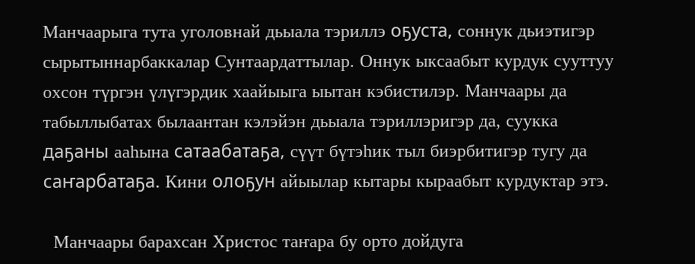Манчаарыга тута уголовнай дьыала тэриллэ оҕуста, соннук дьиэтигэр сырытыннарбаккалар Сунтаардаттылар. Оннук ыксаабыт курдук сууттуу охсон түргэн үлүгэрдик хаайыыга ыытан кэбистилэр. Манчаары да табыллыбатах былаантан кэлэйэн дьыала тэриллэригэр да, суукка даҕаны ааһына сатаабатаҕа, сүүт бүтэһик тыл биэрбитигэр тугу да саҥарбатаҕа. Кини олоҕун айыылар кытары кыраабыт курдуктар этэ.

  Манчаары барахсан Христос таҥара бу орто дойдуга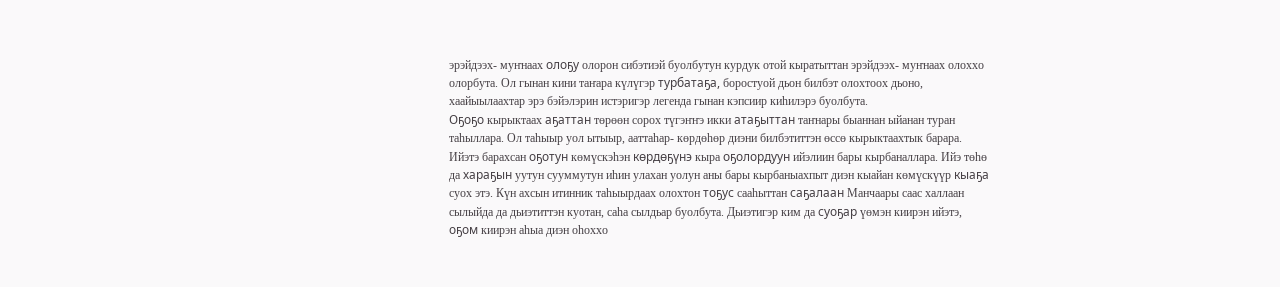эрэйдээх- муҥнаах олоҕу олорон сибэтиэй буолбутун курдук отой кыратыттан эрэйдээх- муҥнаах олоххо олорбута. Ол гынан кини таҥара күлүгэр турбатаҕа, боростуой дьон билбэт олохтоох дьоно, хаайыылаахтар эрэ бэйэлэрин истэригэр легенда гынан кэпсиир киһилэрэ буолбута.                                                                                         Оҕоҕо кырыктаах аҕаттан төрөөн сорох түгэҥҥэ икки атаҕыттан таҥнары быаннан ыйанан туран таһыллара. Ол таһыыр уол ытыыр, ааттаһар- көрдөһөр диэни билбэтиттэн өссө кырыктаахтык барара. Ийэтэ барахсан оҕотун көмүскэһэн көрдөҕүнэ кыра оҕолордуун ийэлиин бары кырбаналлара. Ийэ төһө да хараҕын уутун сууммутун иһин улахан уолун аны бары кырбаныахпыт диэн кыайан көмүскүүр кыаҕа суох этэ. Күн ахсын итинник таһыырдаах олохтон тоҕус сааһыттан саҕалаан Манчаары саас халлаан сылыйда да дьиэтиттэн куотан, саһа сылдьар буолбута. Дьиэтигэр ким да суоҕар үөмэн киирэн ийэтэ, оҕом киирэн аһыа диэн оһоххо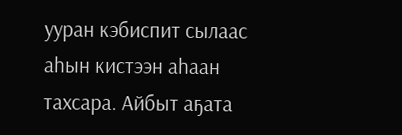ууран кэбиспит сылаас аһын кистээн аһаан тахсара. Айбыт аҕата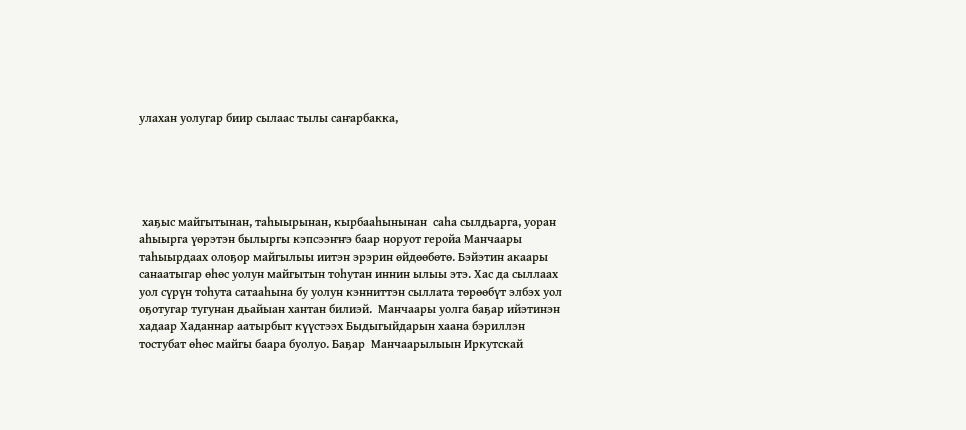улахан уолугар биир сылаас тылы саҥарбакка,





 хаҕыс майгытынан, таһыырынан, кырбааһынынан  саһа сылдьарга, уоран аһыырга үөрэтэн былыргы кэпсээҥҥэ баар норуот геройа Манчаары таһыырдаах олоҕор майгылыы иитэн эрэрин өйдөөбөтө. Бэйэтин акаары санаатыгар өһөс уолун майгытын тоһутан иннин ылыы этэ. Хас да сыллаах уол сүрүн тоһута сатааһына бу уолун кэнниттэн сыллата төрөөбүт элбэх уол оҕотугар тугунан дьайыан хантан билиэй.  Манчаары уолга баҕар ийэтинэн хадаар Хаданнар аатырбыт күүстээх Быдыгыйдарын хаана бэриллэн тостубат өһөс майгы баара буолуо. Баҕар  Манчаарылыын Иркутскай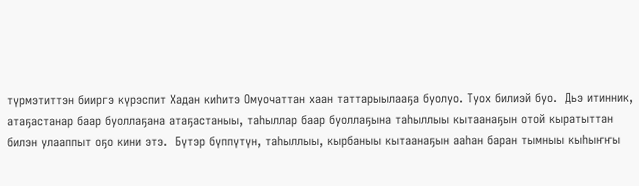түрмэтиттэн бииргэ күрэспит Хадан киһитэ Омуочаттан хаан таттарыылааҕа буолуо. Туох билиэй буо.  Дьэ итинник, атаҕастанар баар буоллаҕана атаҕастаныы, таһыллар баар буоллаҕына таһыллыы кытаанаҕын отой кыратыттан билэн улааппыт оҕо кини этэ.  Бүтэр бүппүтүн, таһыллыы, кырбаныы кытаанаҕын ааһан баран тымныы кыһыҥҥы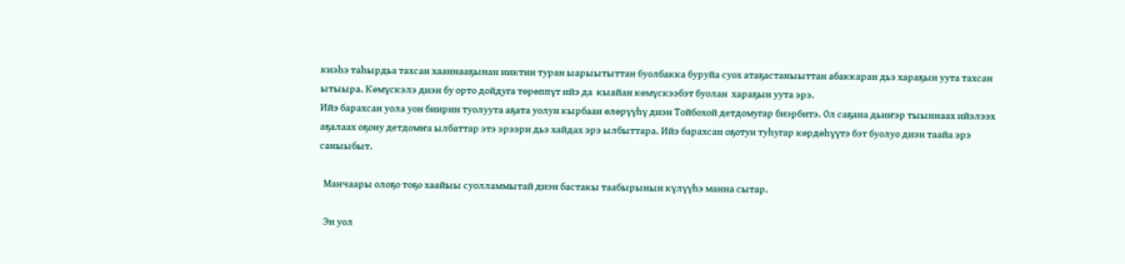киэһэ таһырдьа тахсан хааннааҕынан ииктии туран ыарыытыттан буолбакка буруйа суох атаҕастаныыттан абаккаран дьэ хараҕын уута тахсан ытыыра. Көмүскэлэ диэн бу орто дойдуга төрөппүт ийэ да  кыайан көмүскээбэт буолан  хараҕын уута эрэ.                                                                                                                                                                Ийэ барахсан уола уон биирин туолуута аҕата уолун кырбаан өлөрүүһү диэн Тойбохой детдомугар биэрбитэ. Ол саҕана дьиҥэр тыыннаах ийэлээх аҕалаах оҕону детдомҥа ылбаттар этэ эрээри дьэ хайдах эрэ ылбыттара. Ийэ барахсан оҕотун туһугар көрдөһүүтэ бэт буолуо диэн таайа эрэ саныыбыт.

  Манчаары олоҕо тоҕо хаайыы суолламмытай диэн бастакы таабырынын күлүүһэ манна сытар.

  Эн уол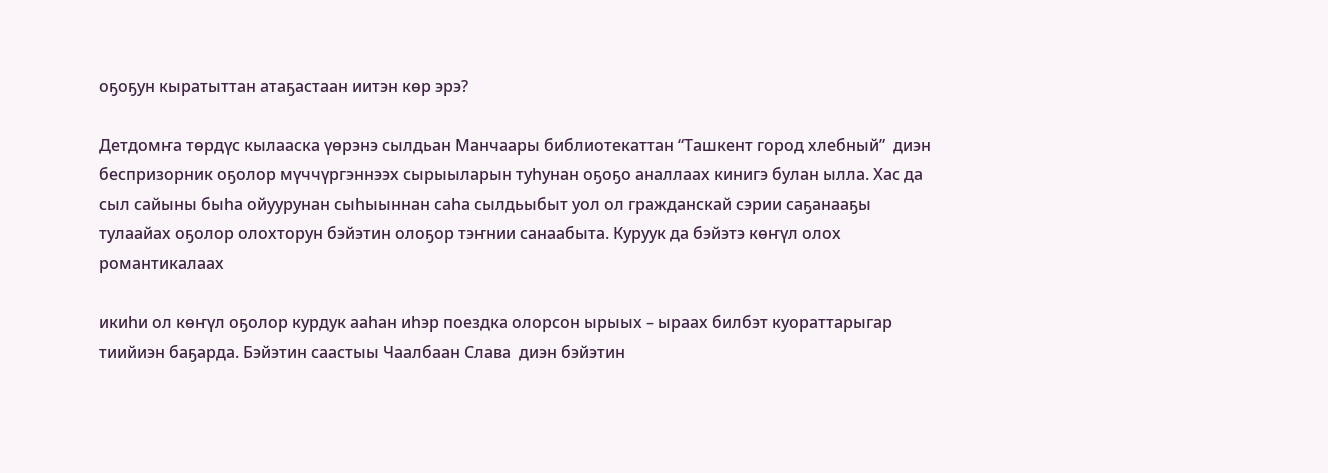оҕоҕун кыратыттан атаҕастаан иитэн көр эрэ?

Детдомҥа төрдүс кылааска үөрэнэ сылдьан Манчаары библиотекаттан “Ташкент город хлебный”  диэн беспризорник оҕолор мүччүргэннээх сырыыларын туһунан оҕоҕо аналлаах кинигэ булан ылла. Хас да сыл сайыны быһа ойуурунан сыһыыннан саһа сылдьыбыт уол ол гражданскай сэрии саҕанааҕы тулаайах оҕолор олохторун бэйэтин олоҕор тэҥнии санаабыта. Куруук да бэйэтэ көҥүл олох романтикалаах

икиһи ол көҥүл оҕолор курдук ааһан иһэр поездка олорсон ырыых – ыраах билбэт куораттарыгар тиийиэн баҕарда. Бэйэтин саастыы Чаалбаан Слава  диэн бэйэтин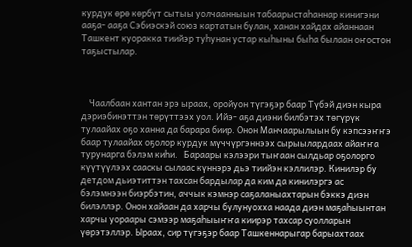курдук өрө көрбүт сытыы уолчаанныын табаарыстаһаннар кинигэни ааҕа- ааҕа Сэбиэскэй союз картатын булан, ханан хайдах айаннаан Ташкент куоракка тиийэр туһунан устар кыһыны быһа былаан оҥостон таҕыстылар.



    Чаалбаан хантан эрэ ыраах, оройуон түгэҕэр баар Түбэй диэн кыра дэриэбинэттэн төрүттээх уол. Ийэ- аҕа диэни билбэтэх төгүрүк тулаайах оҕо ханна да барара биир. Онон Манчаарылыын бу кэпсээҥҥэ баар тулаайах оҕолор курдук мүччүргэннээх сырыылардаах айаҥҥа турунарга бэлэм киһи.   Бараары кэлээри тыҥаан сылдьар оҕолорго күүтүүлээх сааскы сылаас күннэрэ дьэ тиийэн кэллилэр. Кинилэр бу детдом дьиэтиттэн тахсан бардылар да ким да кинилэргэ ас бэлэмнээн биэрбэтин, аччык кэмнэр саҕаланыахтарын бэккэ диэн билэллэр. Онон хайаан да харчы булунуохха наада диэн маҕаһыынтан харчы уораары сэмээр маҕаһыыҥҥа киирэр тахсар суолларын үөрэтэллэр. Ыраах, сир түгэҕэр баар Ташкеннарыгар барыахтаах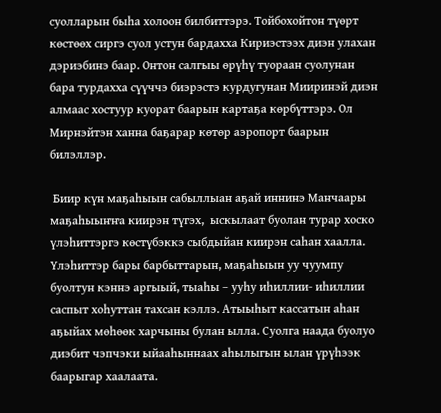суолларын быһа холоон билбиттэрэ. Тойбохойтон түөрт көстөөх сиргэ суол устун бардахха Кириэстээх диэн улахан дэриэбинэ баар. Онтон салгыы өрүһү туораан суолунан бара турдахха сүүччэ биэрэстэ курдугунан Мииринэй диэн алмаас хостуур куорат баарын картаҕа көрбүттэрэ. Ол Мирнэйтэн ханна баҕарар көтөр аэропорт баарын билэллэр.

 Биир күн маҕаһыын сабыллыан аҕай иннинэ Манчаары маҕаһыыҥҥа киирэн түгэх,  ыскылаат буолан турар хоско үлэһиттэргэ көстүбэккэ сыбдыйан киирэн саһан хаалла. Үлэһиттэр бары барбыттарын, маҕаһыын уу чуумпу буолтун кэннэ аргыый, тыаһы – ууһу иһиллии- иһиллии саспыт хоһуттан тахсан кэллэ. Атыыһыт кассатын аһан аҕыйах мөһөөк харчыны булан ылла. Суолга наада буолуо диэбит чэпчэки ыйааһыннаах аһылыгын ылан үрүһээк баарыгар хаалаата.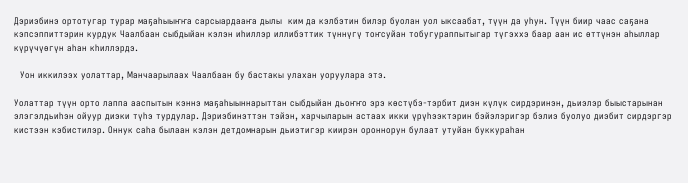Дэриэбинэ ортотугар турар маҕаһыыҥҥа сарсыардааҥа дылы  ким да кэлбэтин билэр буолан уол ыксаабат, түүн да уһун. Түүн биир чаас саҕана кэпсэппиттэрин курдук Чаалбаан сыбдыйан кэлэн иһиллэр иллибэттик түннүгү тоҥсуйан тобугураппытыгар түгэххэ баар аан ис өттүнэн аһыллар күрүчүөгүн аһан кһиллэрдэ.

  Уон иккилээх уолаттар, Манчаарылаах Чаалбаан бу бастакы улахан уоруулара этэ.

Уолаттар түүн орто лаппа ааспытын кэннэ маҕаһыыннарыттан сыбдыйан дьоҥҥо эрэ көстүбэ-тэрбит диэн күлүк сирдэринэн, дьиэлэр быыстарынан элэгэлдьиһэн ойуур диэки түһэ турдулар. Дэриэбинэттэн тэйэн, харчыларын астаах икки үрүһээктэрин бэйэлэригэр бэлиэ буолуо диэбит сирдэргэр кистээн кэбистилэр. Оннук саһа былаан кэлэн детдомнарын дьиэтигэр киирэн ороннорун булаат утуйан буккураһан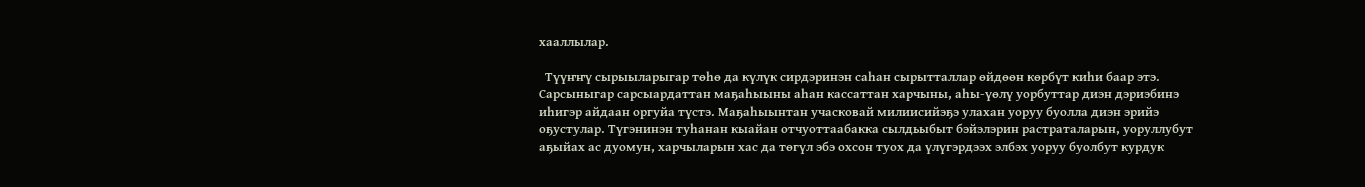хааллылар.

  Түүҥҥү сырыыларыгар төһө да күлүк сирдэринэн саһан сырытталлар өйдөөн көрбүт киһи баар этэ. Сарсыныгар сарсыардаттан маҕаһыыны аһан кассаттан харчыны, аһы-үөлү уорбуттар диэн дэриэбинэ иһигэр айдаан оргуйа түстэ. Маҕаһыынтан учасковай милиисийэҕэ улахан уоруу буолла диэн эрийэ оҕустулар. Түгэнинэн туһанан кыайан отчуоттаабакка сылдьыбыт бэйэлэрин растраталарын, уоруллубут аҕыйах ас дуомун, харчыларын хас да төгүл эбэ охсон туох да үлүгэрдээх элбэх уоруу буолбут курдук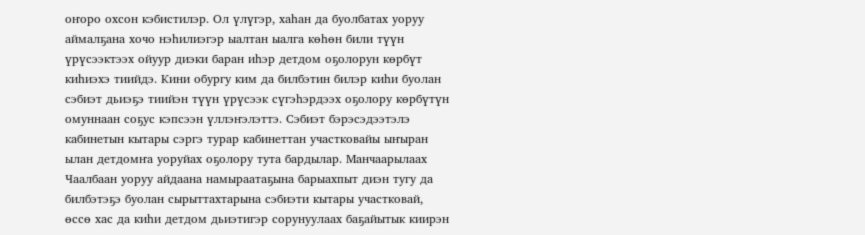оҥоро охсон кэбистилэр. Ол үлүгэр, хаһан да буолбатах уоруу аймалҕана хочо нэһилиэгэр ыалтан ыалга көһөн били түүн үрүсээктээх ойуур диэки баран иһэр детдом оҕолорун көрбүт киһиэхэ тиийдэ. Кини обургу ким да билбэтин билэр киһи буолан сэбиэт дьиэҕэ тиийэн түүн үрүсээк сүгэһэрдээх оҕолору көрбүтүн  омуннаан соҕус кэпсээн үллэҥэлэттэ. Сэбиэт бэрэсэдээтэлэ кабинетын кытары сэргэ турар кабинеттан участковайы ыҥыран ылан детдомҥа уоруйах оҕолору тута бардылар. Манчаарылаах Чаалбаан уоруу айдаана намыраатаҕына барыахпыт диэн тугу да билбэтэҕэ буолан сырыттахтарына сэбиэти кытары участковай, өссө хас да киһи детдом дьиэтигэр сорунуулаах баҕайытык киирэн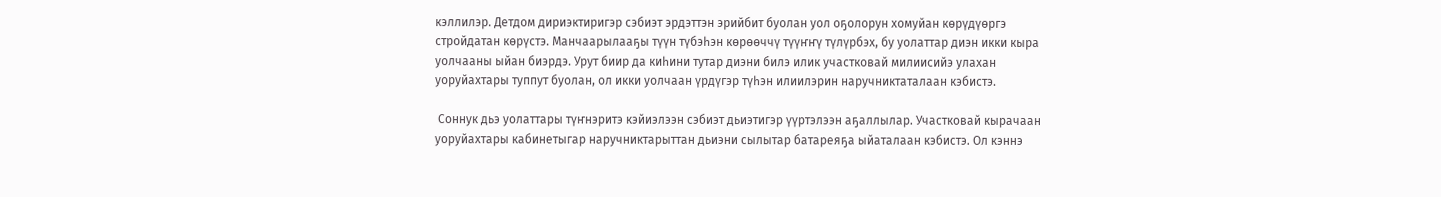кэллилэр. Детдом дириэктиригэр сэбиэт эрдэттэн эрийбит буолан уол оҕолорун хомуйан көрүдүөргэ стройдатан көрүстэ. Манчаарылааҕы түүн түбэһэн көрөөччү түүҥҥү түлүрбэх, бу уолаттар диэн икки кыра уолчааны ыйан биэрдэ. Урут биир да киһини тутар диэни билэ илик участковай милиисийэ улахан уоруйахтары туппут буолан, ол икки уолчаан үрдүгэр түһэн илиилэрин наручниктаталаан кэбистэ.

 Соннук дьэ уолаттары түҥнэритэ кэйиэлээн сэбиэт дьиэтигэр үүртэлээн аҕаллылар. Участковай кырачаан уоруйахтары кабинетыгар наручниктарыттан дьиэни сылытар батареяҕа ыйаталаан кэбистэ. Ол кэннэ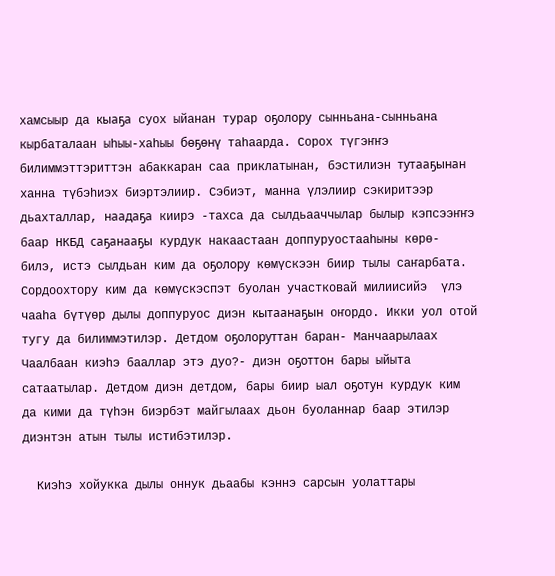хамсыыр да кыаҕа суох ыйанан турар оҕолору сынньана-сынньана кырбаталаан ыһыы-хаһыы бөҕөнү таһаарда. Сорох түгэҥҥэ билиммэттэриттэн абаккаран саа приклатынан, бэстилиэн тутааҕынан ханна түбэһиэх биэртэлиир. Сэбиэт, манна үлэлиир сэкиритээр  дьахталлар, наадаҕа киирэ -тахса да сылдьааччылар былыр кэпсээҥҥэ баар НКБД саҕанааҕы курдук накаастаан доппуруостааһыны көрө- билэ, истэ сылдьан ким да оҕолору көмүскээн биир тылы саҥарбата. Сордоохтору ким да көмүскэспэт буолан участковай милиисийэ  үлэ чааһа бүтүөр дылы доппуруос диэн кытаанаҕын оҥордо. Икки уол отой тугу да билиммэтилэр. Детдом оҕолоруттан баран- Манчаарылаах Чаалбаан киэһэ бааллар этэ дуо?- диэн оҕоттон бары ыйыта сатаатылар. Детдом диэн детдом, бары биир ыал оҕотун курдук ким да кими да түһэн биэрбэт майгылаах дьон буоланнар баар этилэр диэнтэн атын тылы истибэтилэр.

  Киэһэ хойукка дылы оннук дьаабы кэннэ сарсын уолаттары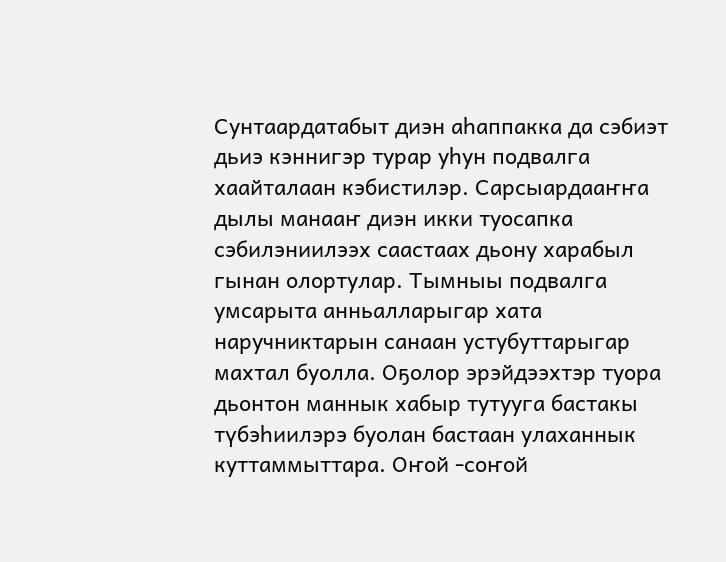Сунтаардатабыт диэн аһаппакка да сэбиэт дьиэ кэннигэр турар уһун подвалга хаайталаан кэбистилэр. Сарсыардааҥҥа дылы манааҥ диэн икки туосапка сэбилэниилээх саастаах дьону харабыл гынан олортулар. Тымныы подвалга умсарыта анньалларыгар хата наручниктарын санаан устубуттарыгар махтал буолла. Оҕолор эрэйдээхтэр туора дьонтон маннык хабыр тутууга бастакы түбэһиилэрэ буолан бастаан улаханнык куттаммыттара. Оҥой -соҥой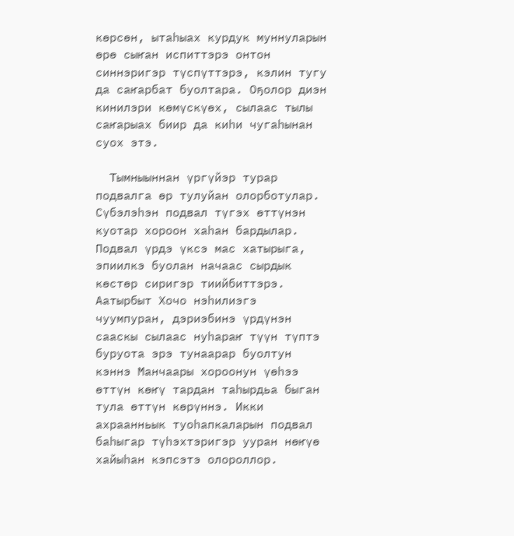көрсөн, ытаһыах курдук муннуларын өрө сыҥан испиттэрэ онтон синнэригэр түспүттэрэ, кэлин тугу да саҥарбат буолтара. Оҕолор диэн кинилэри көмүскүөх, сылаас тылы саҥарыах биир да киһи чугаһынан суох этэ.

  Тымныыннан үргүйэр турар подвалга өр тулуйан олорботулар.  Сүбэлэһэн подвал түгэх өттүнэн куотар хороон хаһан бардылар.  Подвал үрдэ үксэ мас хатырыга, эпиилкэ буолан начаас сырдык көстөр сиригэр тиийбиттэрэ. Аатырбыт Хочо нэһилиэгэ чуумпуран, дэриэбинэ үрдүнэн сааскы сылаас нуһараҥ түүн түптэ буруота эрэ тунаарар буолтун кэннэ Манчаары хороонун үөһээ өттүн көҥү тардан таһырдьа быган тула өттүн көрүннэ. Икки ахраанньык туоһапкаларын подвал баһыгар түһэхтэригэр ууран нөҥүө хайыһан кэпсэтэ олороллор.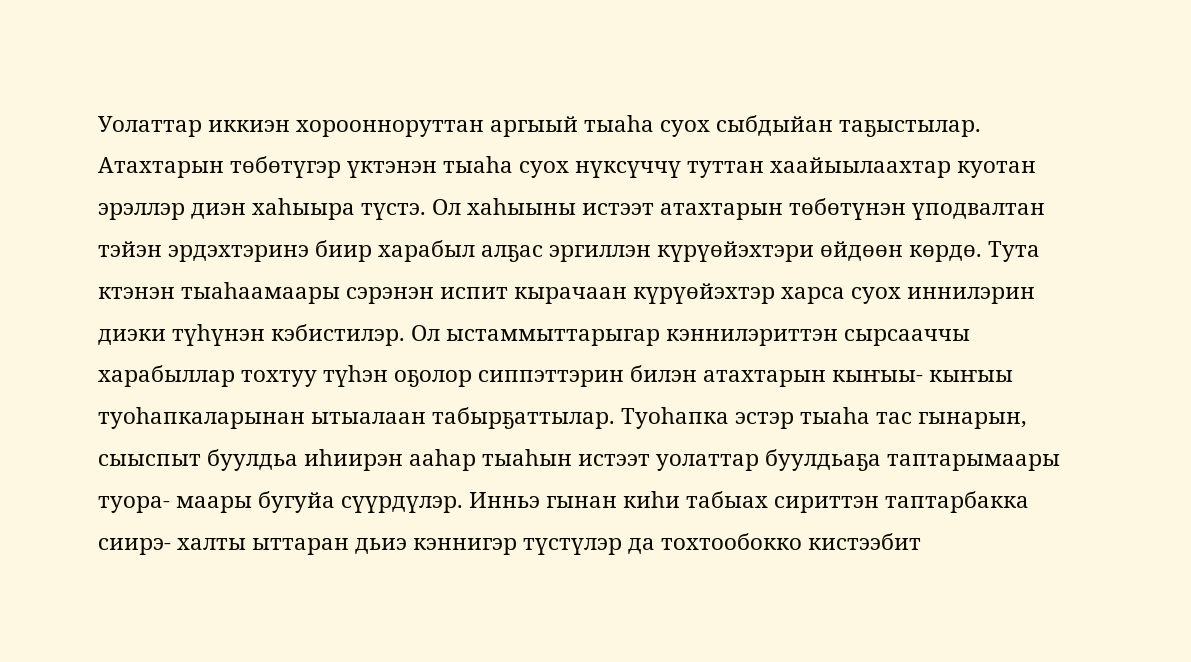Уолаттар иккиэн хороонноруттан аргыый тыаһа суох сыбдыйан таҕыстылар. Атахтарын төбөтүгэр үктэнэн тыаһа суох нүксүччү туттан хаайыылаахтар куотан эрэллэр диэн хаһыыра түстэ. Ол хаһыыны истээт атахтарын төбөтүнэн үподвалтан тэйэн эрдэхтэринэ биир харабыл алҕас эргиллэн күрүөйэхтэри өйдөөн көрдө. Тута ктэнэн тыаһаамаары сэрэнэн испит кырачаан күрүөйэхтэр харса суох иннилэрин диэки түһүнэн кэбистилэр. Ол ыстаммыттарыгар кэннилэриттэн сырсааччы харабыллар тохтуу түһэн оҕолор сиппэттэрин билэн атахтарын кыҥыы- кыҥыы туоһапкаларынан ытыалаан табырҕаттылар. Туоһапка эстэр тыаһа тас гынарын, сыыспыт буулдьа иһиирэн ааһар тыаһын истээт уолаттар буулдьаҕа таптарымаары туора- маары бугуйа сүүрдүлэр. Инньэ гынан киһи табыах сириттэн таптарбакка сиирэ- халты ыттаран дьиэ кэннигэр түстүлэр да тохтообокко кистээбит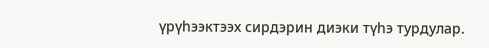үрүһээктээх сирдэрин диэки түһэ турдулар.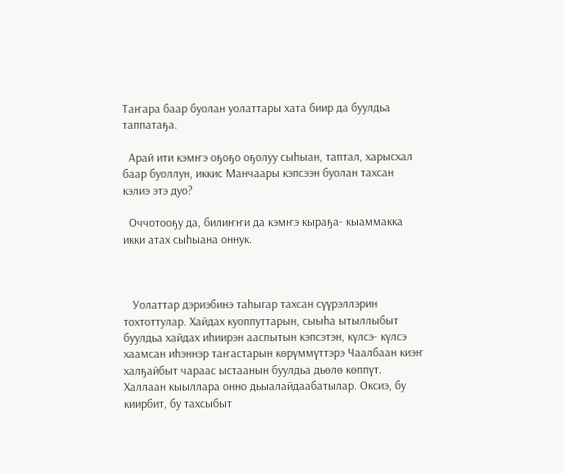Таҥара баар буолан уолаттары хата биир да буулдьа таппатаҕа.

  Арай ити кэмҥэ оҕоҕо оҕолуу сыһыан, таптал, харысхал баар буоллун, иккис Манчаары кэпсээн буолан тахсан кэлиэ этэ дуо?

  Оччотооҕу да, билиҥҥи да кэмҥэ кыраҕа- кыаммакка икки атах сыһыана оннук.



   Уолаттар дэриэбинэ таһыгар тахсан сүүрэллэрин тохтоттулар. Хайдах куоппуттарын, сыыһа ытыллыбыт буулдьа хайдах иһиирэн ааспытын кэпсэтэн, күлсэ- күлсэ хаамсан иһэннэр таҥастарын көрүммүттэрэ Чаалбаан киэҥ халҕайбыт чараас ыстаанын буулдьа дьөлө көппүт. Халлаан кыыллара онно дьыалайдаабатылар. Оксиэ, бу киирбит, бу тахсыбыт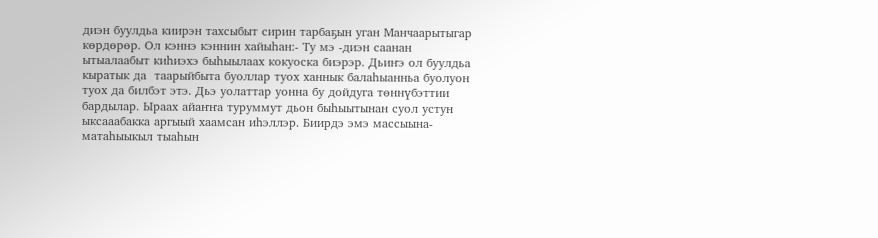диэн буулдьа киирэн тахсыбыт сирин тарбаҕын уган Манчаарытыгар көрдөрөр. Ол кэннэ кэннин хайыһан:- Ту мэ -диэн саанан ытыалаабыт киһиэхэ быһыылаах кокуоска биэрэр. Дьиҥэ ол буулдьа кыратык да  таарыйбыта буоллар туох ханнык балаһыанньа буолуон туох да билбэт этэ. Дьэ уолаттар уонна бу дойдуга төннүбэттии бардылар. Ыраах айаҥҥа туруммут дьон быһыытынан суол устун ыксааабакка аргыый хаамсан иһэллэр. Биирдэ эмэ массыына- матаһыыкыл тыаһын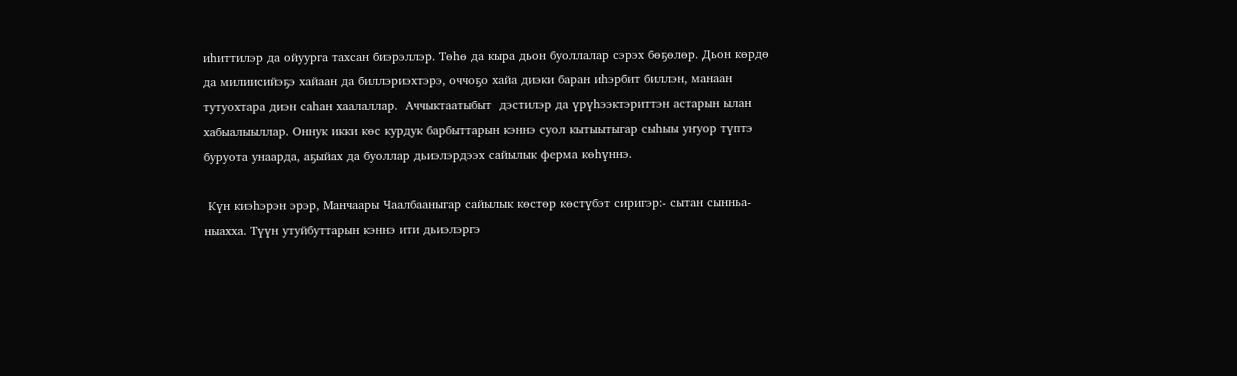иһиттилэр да ойуурга тахсан биэрэллэр. Төһө да кыра дьон буоллалар сэрэх бөҕөлөр. Дьон көрдө да милиисийэҕэ хайаан да биллэриэхтэрэ, оччоҕо хайа диэки баран иһэрбит биллэн, манаан тутуохтара диэн саһан хаалаллар.  Аччыктаатыбыт  дэстилэр да үрүһээктэриттэн астарын ылан хабыалыыллар. Оннук икки көс курдук барбыттарын кэннэ суол кытыытыгар сыһыы уҥуор түптэ буруота унаарда, аҕыйах да буоллар дьиэлэрдээх сайылык ферма көһүннэ.

 Күн киэһэрэн эрэр, Манчаары Чаалбааныгар сайылык көстөр көстүбэт сиригэр:- сытан сынньа-ныахха. Түүн утуйбуттарын кэннэ ити дьиэлэргэ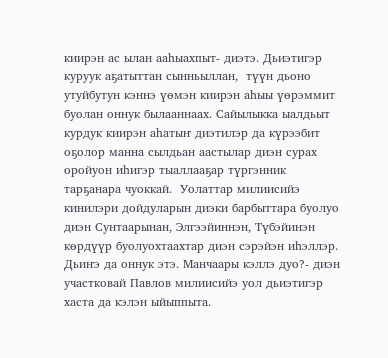киирэн ас ылан ааһыахпыт- диэтэ. Дьиэтигэр куруук аҕатыттан сынньыллан,  түүн дьоно утуйбутун кэннэ үөмэн киирэн аһыы үөрэммит буолан оннук былааннаах. Сайылыкка ыалдьыт курдук киирэн аһатыҥ диэтилэр да күрээбит оҕолор манна сылдьан аастылар диэн сурах оройуон иһигэр тыаллааҕар түргэнник тарҕанара чуоккай.  Уолаттар милиисийэ кинилэри дойдуларын диэки барбыттара буолуо диэн Сунтаарынан, Элгээйиннэн, Түбэйинэн көрдүүр буолуохтаахтар диэн сэрэйэн иһэллэр. Дьиҥэ да оннук этэ. Манчаары кэллэ дуо?- диэн участковай Павлов милиисийэ уол дьиэтигэр хаста да кэлэн ыйыппыта.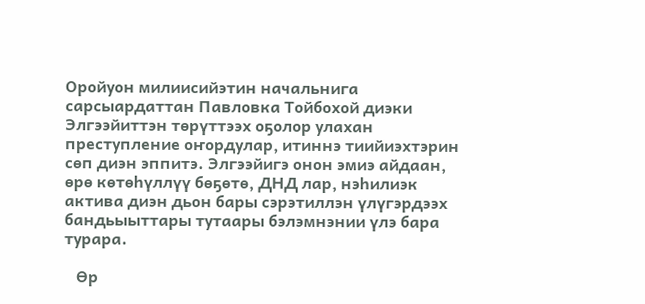Оройуон милиисийэтин начальнига сарсыардаттан Павловка Тойбохой диэки Элгээйиттэн төрүттээх оҕолор улахан преступление оҥордулар, итиннэ тиийиэхтэрин сөп диэн эппитэ. Элгээйигэ онон эмиэ айдаан, өрө көтөһүллүү бөҕөтө, ДНД лар, нэһилиэк актива диэн дьон бары сэрэтиллэн үлүгэрдээх бандьыыттары тутаары бэлэмнэнии үлэ бара турара.

   Өр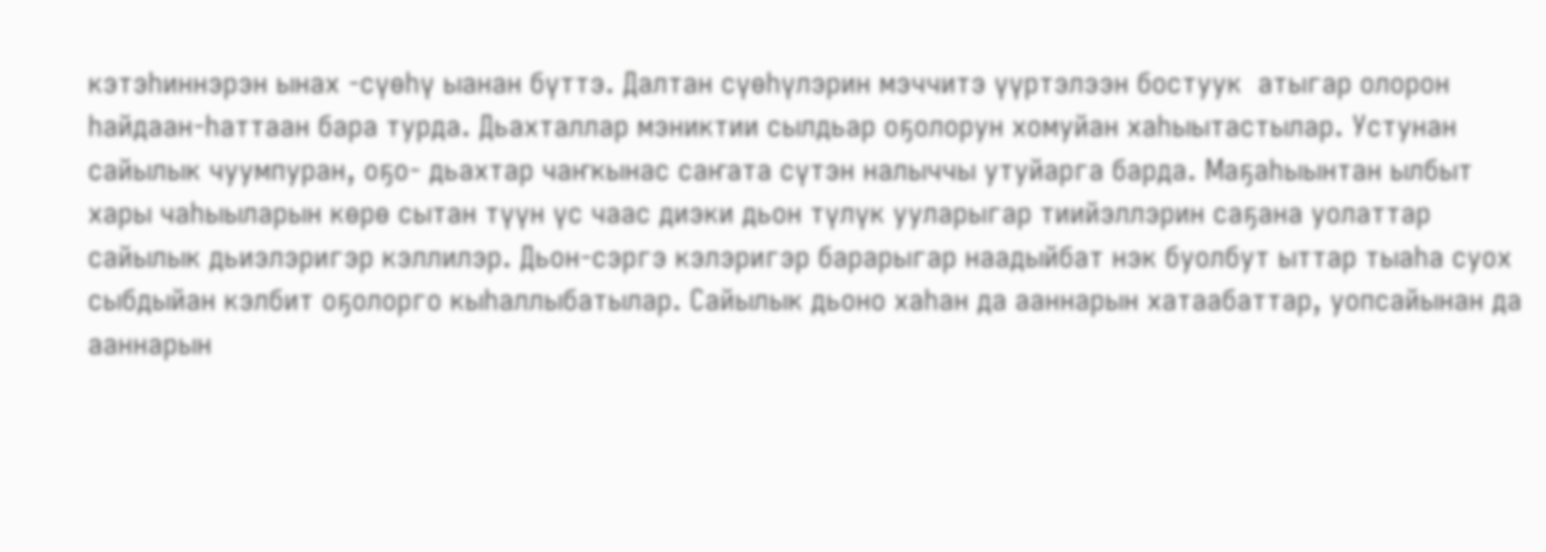кэтэһиннэрэн ынах -сүөһү ыанан бүттэ. Далтан сүөһүлэрин мэччитэ үүртэлээн бостуук  атыгар олорон һайдаан-һаттаан бара турда. Дьахталлар мэниктии сылдьар оҕолорун хомуйан хаһыытастылар. Устунан сайылык чуумпуран, оҕо- дьахтар чаҥкынас саҥата сүтэн налыччы утуйарга барда. Маҕаһыынтан ылбыт хары чаһыыларын көрө сытан түүн үс чаас диэки дьон түлүк ууларыгар тиийэллэрин саҕана уолаттар сайылык дьиэлэригэр кэллилэр. Дьон-сэргэ кэлэригэр барарыгар наадыйбат нэк буолбут ыттар тыаһа суох сыбдыйан кэлбит оҕолорго кыһаллыбатылар. Сайылык дьоно хаһан да ааннарын хатаабаттар, уопсайынан да ааннарын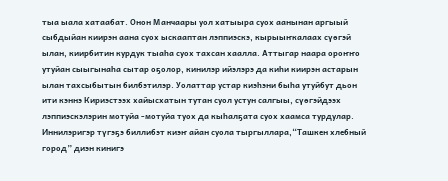тыа ыала хатаабат. Онон Манчаары уол хатыыра суох аанынан аргыый сыбдыйан киирэн аана суох ыскааптан лэппиэскэ, кырыыҥкалаах сүөгэй ылан, киирбитин курдук тыаһа суох тахсан хаалла. Аттыгар наара ороҥҥо утуйан cыыгынаһа сытар оҕолор, кинилэр ийэлэрэ да киһи киирэн астарын ылан тахсыбытын билбэтилэр. Уолаттар устар киэһэни быһа утуйбут дьон ити кэннэ Кириэстээх хайысхатын тутан суол устун салгыы, сүөгэйдээх лэппиэскэлэрин мотуйа -мотуйа туох да кыһалҕата суох хаамса турдулар. Иннилэригэр түгэҕэ биллибэт киэҥ айан суола тыргыллара,“Ташкен хлебный город” диэн кинигэ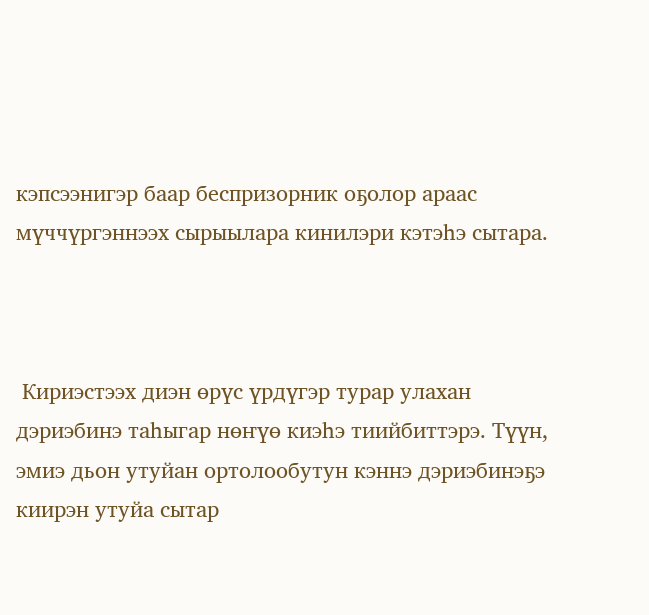кэпсээнигэр баар беспризорник оҕолор араас мүччүргэннээх сырыылара кинилэри кэтэһэ сытара.



 Кириэстээх диэн өрүс үрдүгэр турар улахан дэриэбинэ таһыгар нөҥүө киэһэ тиийбиттэрэ. Түүн, эмиэ дьон утуйан ортолообутун кэннэ дэриэбинэҕэ киирэн утуйа сытар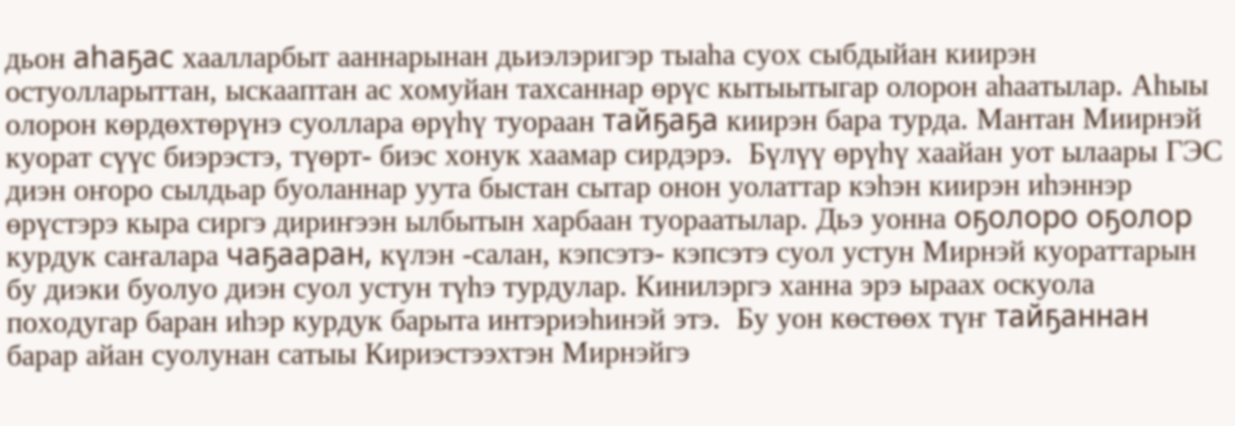дьон аһаҕас хаалларбыт ааннарынан дьиэлэригэр тыаһа суох сыбдыйан киирэн остуолларыттан, ыскааптан ас хомуйан тахсаннар өрүс кытыытыгар олорон аһаатылар. Аһыы олорон көрдөхтөрүнэ суоллара өрүһү туораан тайҕаҕа киирэн бара турда. Мантан Миирнэй куорат сүүс биэрэстэ, түөрт- биэс хонук хаамар сирдэрэ.  Бүлүү өрүһү хаайан уот ылаары ГЭС диэн оҥоро сылдьар буоланнар уута быстан сытар онон уолаттар кэһэн киирэн иһэннэр өрүстэрэ кыра сиргэ дириҥээн ылбытын харбаан туораатылар. Дьэ уонна оҕолоро оҕолор курдук саҥалара чаҕааран, күлэн -салан, кэпсэтэ- кэпсэтэ суол устун Мирнэй куораттарын бу диэки буолуо диэн суол устун түһэ турдулар. Кинилэргэ ханна эрэ ыраах оскуола походугар баран иһэр курдук барыта интэриэһинэй этэ.  Бу уон көстөөх түҥ тайҕаннан барар айан суолунан сатыы Кириэстээхтэн Мирнэйгэ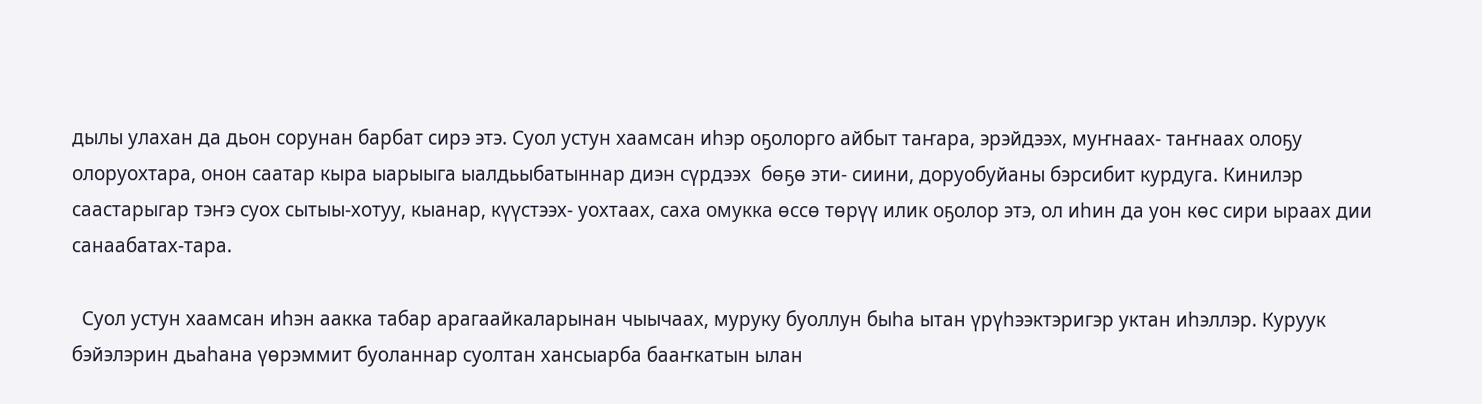дылы улахан да дьон сорунан барбат сирэ этэ. Суол устун хаамсан иһэр оҕолорго айбыт таҥара, эрэйдээх, муҥнаах- таҥнаах олоҕу олоруохтара, онон саатар кыра ыарыыга ыалдьыбатыннар диэн сүрдээх  бөҕө эти- сиини, доруобуйаны бэрсибит курдуга. Кинилэр саастарыгар тэҥэ суох сытыы-хотуу, кыанар, күүстээх- уохтаах, саха омукка өссө төрүү илик оҕолор этэ, ол иһин да уон көс сири ыраах дии санаабатах-тара.

  Суол устун хаамсан иһэн аакка табар арагаайкаларынан чыычаах, муруку буоллун быһа ытан үрүһээктэригэр уктан иһэллэр. Куруук бэйэлэрин дьаһана үөрэммит буоланнар суолтан хансыарба бааҥкатын ылан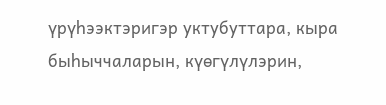үрүһээктэригэр уктубуттара, кыра быһыччаларын, күөгүлүлэрин,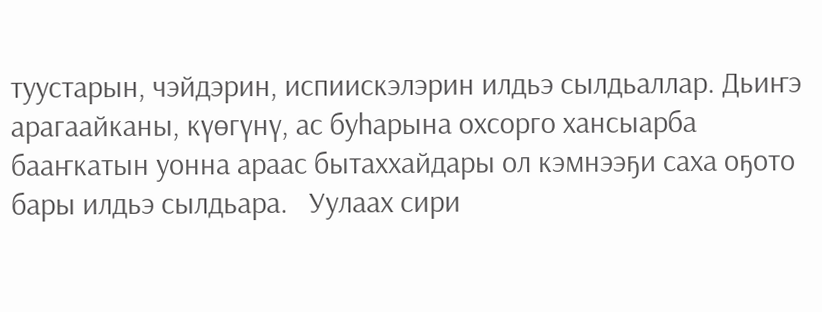туустарын, чэйдэрин, испиискэлэрин илдьэ сылдьаллар. Дьиҥэ арагаайканы, күөгүнү, ас буһарына охсорго хансыарба бааҥкатын уонна араас бытаххайдары ол кэмнээҕи саха оҕото бары илдьэ сылдьара.   Уулаах сири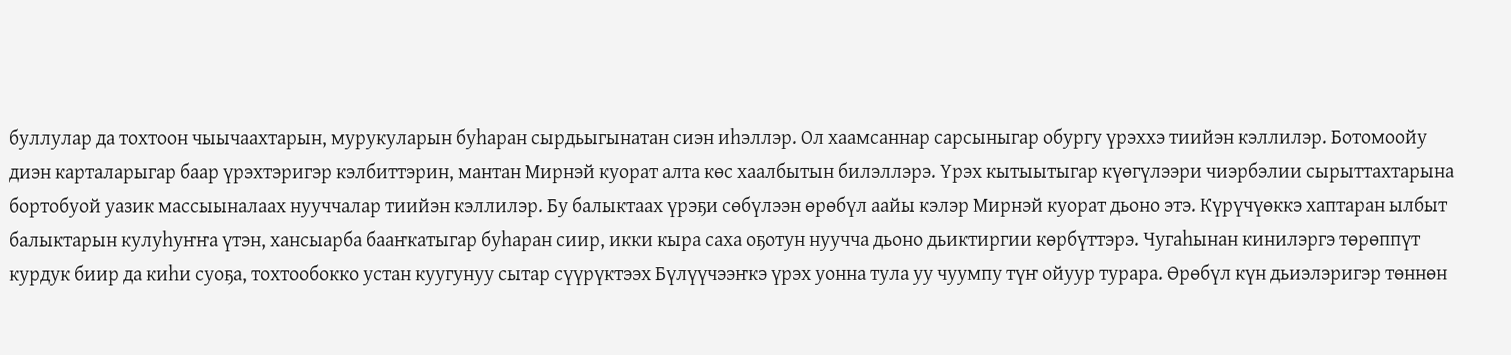буллулар да тохтоон чыычаахтарын, мурукуларын буһаран сырдьыгынатан сиэн иһэллэр. Ол хаамсаннар сарсыныгар обургу үрэххэ тиийэн кэллилэр. Ботомоойу диэн карталарыгар баар үрэхтэригэр кэлбиттэрин, мантан Мирнэй куорат алта көс хаалбытын билэллэрэ. Үрэх кытыытыгар күөгүлээри чиэрбэлии сырыттахтарына бортобуой уазик массыыналаах нууччалар тиийэн кэллилэр. Бу балыктаах үрэҕи сөбүлээн өрөбүл аайы кэлэр Мирнэй куорат дьоно этэ. Күрүчүөккэ хаптаран ылбыт балыктарын кулуһуҥҥа үтэн, хансыарба бааҥкатыгар буһаран сиир, икки кыра саха оҕотун нуучча дьоно дьиктиргии көрбүттэрэ. Чугаһынан кинилэргэ төрөппүт курдук биир да киһи суоҕа, тохтообокко устан куугунуу сытар сүүрүктээх Бүлүүчээҥкэ үрэх уонна тула уу чуумпу түҥ ойуур турара. Өрөбүл күн дьиэлэригэр төннөн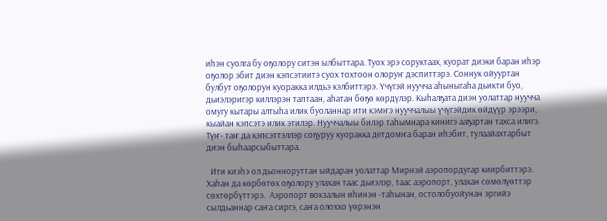иһэн суолга бу оҕолору ситэн ылбыттара. Туох эрэ соруктаах, куорат диэки баран иһэр оҕолор эбит диэн кэпсэтиитэ суох тохтоон олоруҥ дэспиттэрэ. Соннук ойууртан булбут оҕолорун куоракка илдьэ кэлбиттэрэ. Үчүгэй нуучча аһыныгаһа дьикти буо, дьиэлэригэр киллэрэн таптаан, аһатан бөҕө көрдүлэр. Кыһалҕата диэн уолаттар нуучча омугу кытары алтыһа илик буоланнар ити кэмҥэ нууччалыы үчүгэйдик өйдүүр эрээри, кыайан кэпсэтэ илик этилэр. Нууччалыы билэр таһымнара кинигэ ааҕартан тахса илигэ. Түҥ- таҥ да кэпсэттэллэр соҕуруу куоракка детдомҥа баран иһэбит, тулаайахтарбыт диэн быһаарсыбыттара.

  Ити киэһэ ол дьонноруттан ыйдаран уолаттар Мирнэй аэропордугар киирбиттэрэ. Хаһан да көрбөтөх оҕолору улахан таас дьиэлэр, таас аэропорт, улахан сөмөлүөттэр сөхтөрбүттэрэ.  Аэропорт вокзалын иһинэн -таһынан, остолобуойунан эргийэ сылдьаннар саҥа сиргэ, саҥа олоххо үөрэнэн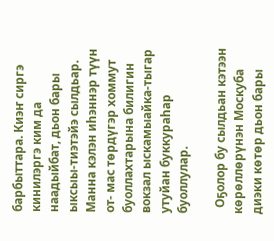барбыттара. Киэҥ сиргэ кинилэргэ ким да наадыйбат, дьон бары ыксыы-тиэтэйэ сылдьар. Манна кэлэн иһэннэр түүн от- мас төрдүгэр хоммут буоллахтарына билигин вокзал ыскамыайка-тыгар утуйан буккураһар буоллулар.

  Оҕолор бу сылдьан кэтээн көрөллөрүнэн Москуба диэки көтөр дьон бары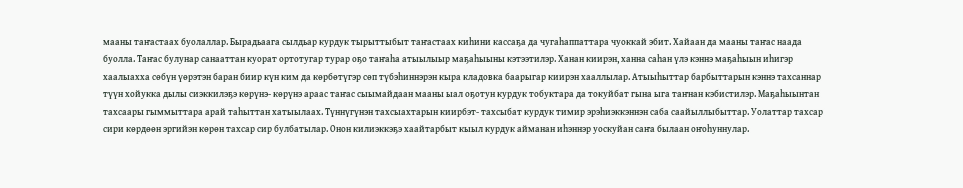мааны таҥастаах буолаллар. Бырадьаага сылдьар курдук тырыттыбыт таҥастаах киһини кассаҕа да чугаһаппаттара чуоккай эбит. Хайаан да мааны таҥас наада буолла. Таҥас булунар санааттан куорат ортотугар турар оҕо таҥаһа атыылыыр маҕаһыыны кэтээтилэр. Ханан киирэн, ханна саһан үлэ кэннэ маҕаһыын иһигэр хаалыахха сөбүн үөрэтэн баран биир күн ким да көрбөтүгэр сөп түбэһиннэрэн кыра кладовка баарыгар киирэн хааллылар. Атыыһыттар барбыттарын кэннэ тахсаннар түүн хойукка дылы сиэккилэҕэ көрүнэ- көрүнэ араас таҥас сыымайдаан мааны ыал оҕотун курдук тобуктара да токуйбат гына ыга таҥнан кэбистилэр. Маҕаһыынтан тахсаары гыммыттара арай таһыттан хатыылаах. Түннүгүнэн тахсыахтарын киирбэт- тахсыбат курдук тимир эрэһиэккэннэн саба саайыллыбыттар. Уолаттар тахсар сири көрдөөн эргийэн көрөн тахсар сир булбатылар. Онон килиэккэҕэ хаайтарбыт кыыл курдук айманан иһэннэр уоскуйан саҥа былаан оҥоһуннулар.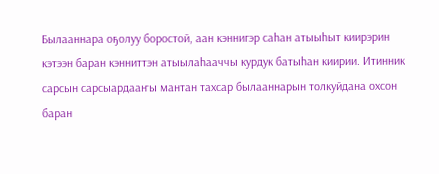Былааннара оҕолуу боростой, аан кэннигэр саһан атыыһыт киирэрин кэтээн баран кэнниттэн атыылаһааччы курдук батыһан киирии. Итинник сарсын сарсыардааҥы мантан тахсар былааннарын толкуйдана охсон баран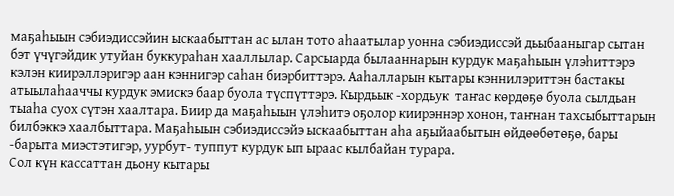маҕаһыын сэбиэдиссэйин ыскаабыттан ас ылан тото аһаатылар уонна сэбиэдиссэй дьыбааныгар сытан бэт үчүгэйдик утуйан буккураһан хааллылар. Сарсыарда былааннарын курдук маҕаһыын үлэһиттэрэ кэлэн киирэллэригэр аан кэннигэр саһан биэрбиттэрэ. Ааһалларын кытары кэннилэриттэн бастакы атыылаһааччы курдук эмискэ баар буола түспүттэрэ. Кырдьык -хордьук  таҥас көрдөҕө буола сылдьан тыаһа суох сүтэн хаалтара. Биир да маҕаһыын үлэһитэ оҕолор киирэннэр хонон, таҥнан тахсыбыттарын билбэккэ хаалбыттара. Маҕаһыын сэбиэдиссэйэ ыскаабыттан аһа аҕыйаабытын өйдөөбөтөҕө, бары -барыта миэстэтигэр, уурбут- туппут курдук ып ыраас кылбайан турара.                                                                                                                                             Сол күн кассаттан дьону кытары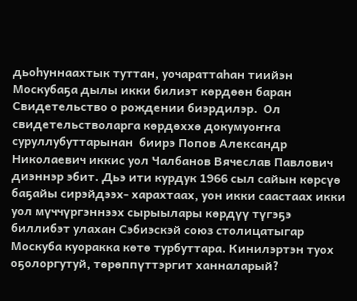дьоһуннаахтык туттан, уочараттаһан тиийэн Москубаҕа дылы икки билиэт көрдөөн баран Свидетельство о рождении биэрдилэр.  Ол свидетельстволарга көрдөххө докумуоҥҥа суруллубуттарынан  биирэ Попов Александр Николаевич иккис уол Чалбанов Вячеслав Павлович диэннэр эбит. Дьэ ити курдук 1966 сыл сайын көрсүө баҕайы сирэйдээх- харахтаах, уон икки саастаах икки уол мүччүргэннээх сырыылары көрдүү түгэҕэ биллибэт улахан Сэбиэскэй союз столицатыгар Москуба куоракка көтө турбуттара. Кинилэртэн туох оҕолоргутуй, төрөппүттэргит ханналарый?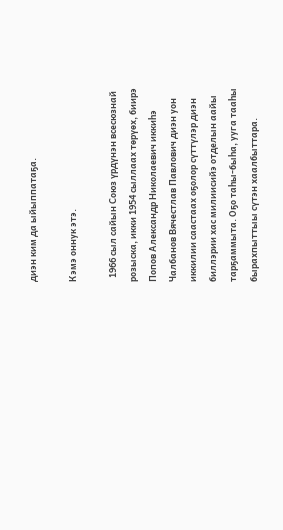диэн ким да ыйыппатаҕа.

Кэмэ оннук этэ.

  1966 сыл сайын Союз үрдүнэн всесюзнай розыска, икки 1954 сыллаах төрүөх, биирэ Попов Александр Николаевич иккиһэ Чалбанов Вячестлав Павлович диэн уон иккилии саастаах оҕолор сүттүлэр диэн биллэрии хас милиисийэ отделын аайы тарҕаммыта. Оҕо таһы-быһа, ууга тааһы бырахпыттыы сүтэн хаалбыттара.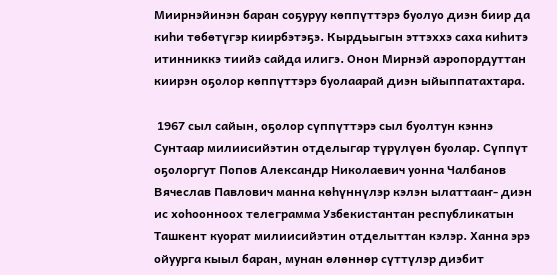Миирнэйинэн баран соҕуруу көппүттэрэ буолуо диэн биир да киһи төбөтүгэр киирбэтэҕэ. Кырдьыгын эттэххэ саха киһитэ итинниккэ тиийэ сайда илигэ. Онон Мирнэй аэропордуттан киирэн оҕолор көппүттэрэ буолаарай диэн ыйыппатахтара.

 1967 сыл сайын, оҕолор сүппүттэрэ сыл буолтун кэннэ Сунтаар милиисийэтин отделыгар түрүлүөн буолар. Сүппүт оҕолоргут Попов Александр Николаевич уонна Чалбанов Вячеслав Павлович манна көһүннүлэр кэлэн ылаттааҥ- диэн ис хоһоонноох телеграмма Узбекистантан республикатын Ташкент куорат милиисийэтин отделыттан кэлэр. Ханна эрэ ойуурга кыыл баран, мунан өлөннөр сүттүлэр диэбит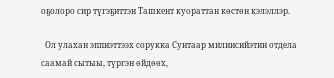оҕолоро сир түгэҕиттэн Ташкент куораттан көстөн кэлэллэр.

  Ол улахан эппиэттээх сорукка Сунтаар милиисийэтин отдела саамай сытыы, түргэн өйдөөх,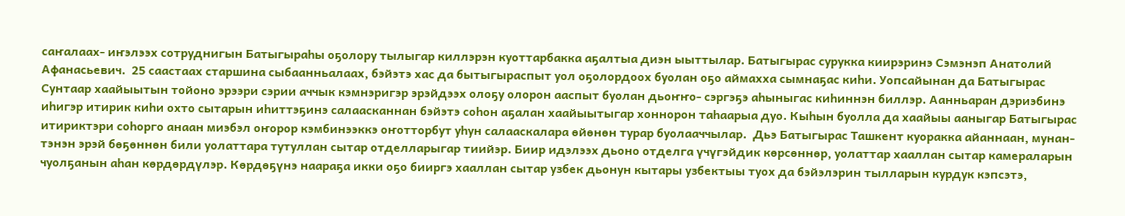саҥалаах- иҥэлээх сотруднигын Батыгыраһы оҕолору тылыгар киллэрэн куоттарбакка аҕалтыа диэн ыыттылар. Батыгырас сурукка киирэринэ Сэмэнэп Анатолий Афанасьевич.  25 саастаах старшина сыбаанньалаах, бэйэтэ хас да бытыгыраспыт уол оҕолордоох буолан оҕо аймахха сымнаҕас киһи. Уопсайынан да Батыгырас Сунтаар хаайыытын тойоно эрээри сэрии аччык кэмнэригэр эрэйдээх олоҕу олорон ааспыт буолан дьоҥҥо- сэргэҕэ аһыныгас киһиннэн биллэр. Аанньаран дэриэбинэ иһигэр итирик киһи охто сытарын иһиттэҕинэ салаасканнан бэйэтэ соһон аҕалан хаайыытыгар хоннорон таһаарыа дуо. Кыһын буолла да хаайыы ааныгар Батыгырас итириктэри соһорго анаан миэбэл оҥорор кэмбинээккэ оҥотторбут уһун салааскалара өйөнөн турар буолааччылар.  Дьэ Батыгырас Ташкент куоракка айаннаан, мунан-тэнэн эрэй бөҕөннөн били уолаттара тутуллан сытар отделларыгар тиийэр. Биир идэлээх дьоно отделга үчүгэйдик көрсөннөр, уолаттар хааллан сытар камераларын чуолҕанын аһан көрдөрдүлэр. Көрдөҕүнэ наараҕа икки оҕо бииргэ хааллан сытар узбек дьонун кытары узбектыы туох да бэйэлэрин тылларын курдук кэпсэтэ,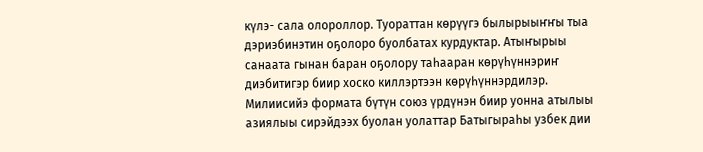күлэ- сала олороллор. Туораттан көрүүгэ былырыыҥҥы тыа дэриэбинэтин оҕолоро буолбатах курдуктар. Атыҥырыы санаата гынан баран оҕолору таһааран көрүһүннэриҥ диэбитигэр биир хоско киллэртээн көрүһүннэрдилэр. Милиисийэ формата бүтүн союз үрдүнэн биир уонна атылыы азиялыы сирэйдээх буолан уолаттар Батыгыраһы узбек дии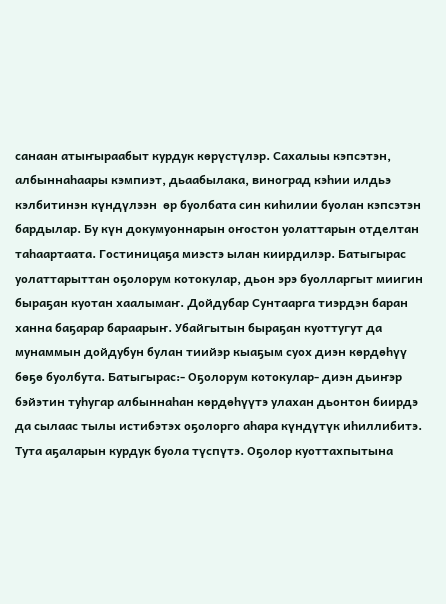санаан атыҥыраабыт курдук көрүстүлэр. Сахалыы кэпсэтэн, албыннаһаары кэмпиэт, дьаабылака, виноград кэһии илдьэ кэлбитинэн күндүлээн  өр буолбата син киһилии буолан кэпсэтэн бардылар. Бу күн докумуоннарын оҥостон уолаттарын отделтан таһаартаата. Гостиницаҕа миэстэ ылан киирдилэр. Батыгырас уолаттарыттан оҕолорум котокулар, дьон эрэ буолларгыт миигин быраҕан куотан хаалымаҥ. Дойдубар Сунтаарга тиэрдэн баран ханна баҕарар бараарыҥ. Убайгытын быраҕан куоттугут да  мунаммын дойдубун булан тиийэр кыаҕым суох диэн көрдөһүү бөҕө буолбута. Батыгырас:- Оҕолорум котокулар- диэн дьиҥэр бэйэтин туһугар албыннаһан көрдөһүүтэ улахан дьонтон биирдэ да сылаас тылы истибэтэх оҕолорго аһара күндүтүк иһиллибитэ. Тута аҕаларын курдук буола түспүтэ. Оҕолор куоттахпытына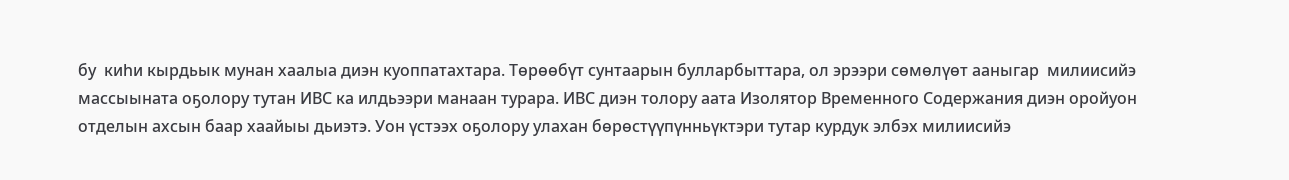бу  киһи кырдьык мунан хаалыа диэн куоппатахтара. Төрөөбүт сунтаарын булларбыттара, ол эрээри сөмөлүөт ааныгар  милиисийэ массыыната оҕолору тутан ИВС ка илдьээри манаан турара. ИВС диэн толору аата Изолятор Временного Содержания диэн оройуон отделын ахсын баар хаайыы дьиэтэ. Уон үстээх оҕолору улахан бөрөстүүпүнньүктэри тутар курдук элбэх милиисийэ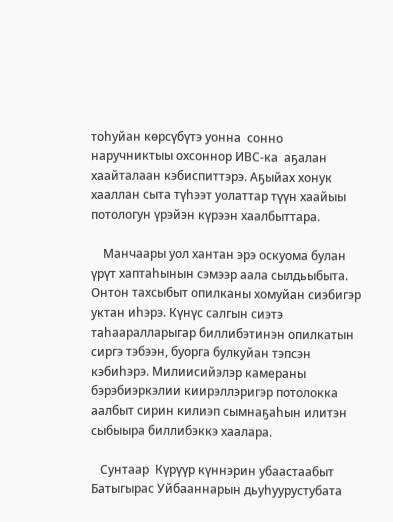тоһуйан көрсүбүтэ уонна  сонно наручниктыы охсоннор ИВС-ка  аҕалан хаайталаан кэбиспиттэрэ. Аҕыйах хонук хааллан сыта түһээт уолаттар түүн хаайыы потологун үрэйэн күрээн хаалбыттара.

    Манчаары уол хантан эрэ оскуома булан үрүт хаптаһынын сэмээр аала сылдьыбыта. Онтон тахсыбыт опилканы хомуйан сиэбигэр уктан иһэрэ. Күнүс салгын сиэтэ таһааралларыгар биллибэтинэн опилкатын сиргэ тэбээн, буорга булкуйан тэпсэн кэбиһэрэ. Милиисийэлэр камераны бэрэбиэркэлии киирэллэригэр потолокка аалбыт сирин килиэп сымнаҕаһын илитэн сыбыыра биллибэккэ хаалара.

   Сунтаар  Күрүүр күннэрин убаастаабыт Батыгырас Уйбааннарын дьуһуурустубата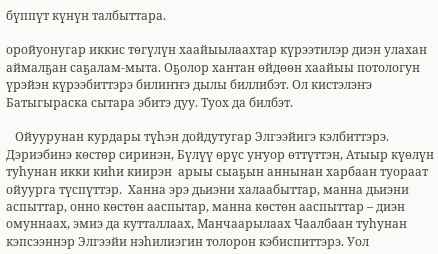бүппүт күнүн талбыттара.

оройуонугар иккис төгүлүн хаайыылаахтар күрээтилэр диэн улахан аймалҕан саҕалам-мыта. Оҕолор хантан өйдөөн хаайыы потологун үрэйэн күрээбиттэрэ билиҥҥэ дылы биллибэт. Ол кистэлэҥэ Батыгыраска сытара эбитэ дуу. Туох да билбэт.

   Ойуурунан курдары түһэн дойдутугар Элгээйигэ кэлбиттэрэ. Дэриэбинэ көстөр сиринэн, Бүлүү өрүс уҥуор өттүттэн, Атыыр күөлүн туһунан икки киһи киирэн  арыы сыаҕын аннынан харбаан туораат ойуурга түспүттэр.  Ханна эрэ дьиэни халаабыттар, манна дьиэни аспыттар, онно көстөн ааспытар, манна көстөн ааспыттар – диэн омуннаах, эмиэ да кутталлаах, Манчаарылаах Чаалбаан туһунан кэпсээннэр Элгээйи нэһилиэгин толорон кэбиспиттэрэ. Уол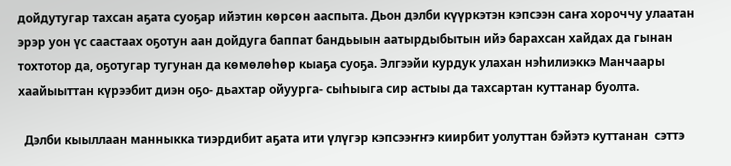дойдутугар тахсан аҕата суоҕар ийэтин көрсөн ааспыта. Дьон дэлби күүркэтэн кэпсээн саҥа хороччу улаатан эрэр уон үс саастаах оҕотун аан дойдуга баппат бандьыын аатырдыбытын ийэ барахсан хайдах да гынан тохтотор да, оҕотугар тугунан да көмөлөһөр кыаҕа суоҕа. Элгээйи курдук улахан нэһилиэккэ Манчаары хаайыыттан күрээбит диэн оҕо- дьахтар ойуурга- сыһыыга сир астыы да тахсартан куттанар буолта.

  Дэлби кыыллаан манныкка тиэрдибит аҕата ити үлүгэр кэпсээҥҥэ киирбит уолуттан бэйэтэ куттанан  сэттэ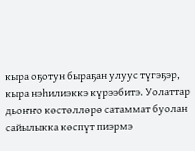кыра оҕотун быраҕан улуус түгэҕэр, кыра нэһилиэккэ күрээбитэ. Уолаттар дьоҥҥо көстөллөрө сатаммат буолан сайылыкка көспүт пиэрмэ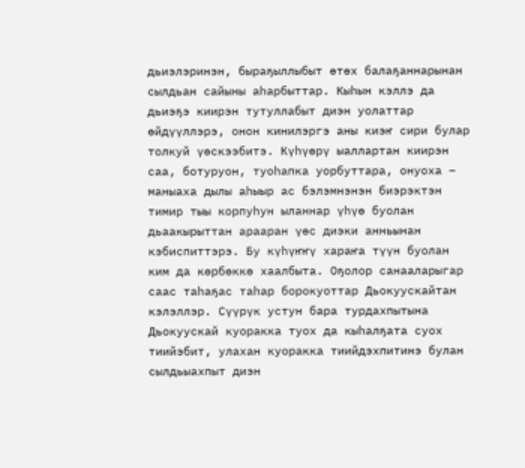дьиэлэринэн, быраҕыллыбыт өтөх балаҕаннарынан сылдьан сайыны аһарбыттар. Кыһын кэллэ да дьиэҕэ киирэн тутуллабыт диэн уолаттар өйдүүллэрэ, онон кинилэргэ аны киэҥ сири булар толкуй үөскээбитэ. Күһүөрү ыаллартан киирэн саа, ботуруон, туоһапка уорбуттара, онуоха – маныаха дылы аһыыр ас бэлэмнэнэн биэрэктэн тимир тыы корпуһун ыланнар үһүө буолан дьаакырыттан арааран үөс диэки анньынан кэбиспиттэрэ. Бу күһүҥҥү хараҥа түүн буолан ким да көрбөккө хаалбыта. Оҕолор санааларыгар саас таһаҕас таһар борокуоттар Дьокуускайтан  кэлэллэр. Сүүрүк устун бара турдахпытына Дьокуускай куоракка туох да кыһалҕата суох тиийэбит, улахан куоракка тиийдэхпитинэ булан сылдьыахпыт диэн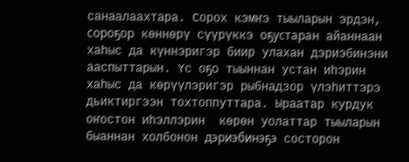санаалаахтара. Сорох кэмҥэ тыыларын эрдэн, сороҕор көннөрү сүүрүккэ оҕустаран айаннаан хаһыс да күннэригэр биир улахан дэриэбинэни ааспыттарын. Үс оҕо тыыннан устан иһэрин хаһыс да көрүүлэригэр рыбнадзор үлэһиттэрэ дьиктиргээн тохтоппуттара. Ыраатар курдук оҥостон иһэллэрин  көрөн уолаттар тыыларын быаннан холбонон дэриэбинэҕэ состорон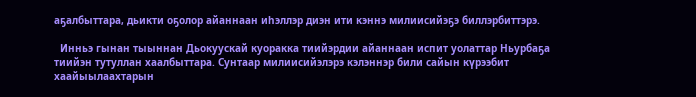аҕалбыттара, дьикти оҕолор айаннаан иһэллэр диэн ити кэннэ милиисийэҕэ биллэрбиттэрэ.

  Инньэ гынан тыыннан Дьокуускай куоракка тиийэрдии айаннаан испит уолаттар Ньурбаҕа тиийэн тутуллан хаалбыттара. Сунтаар милиисийэлэрэ кэлэннэр били сайын күрээбит хаайыылаахтарын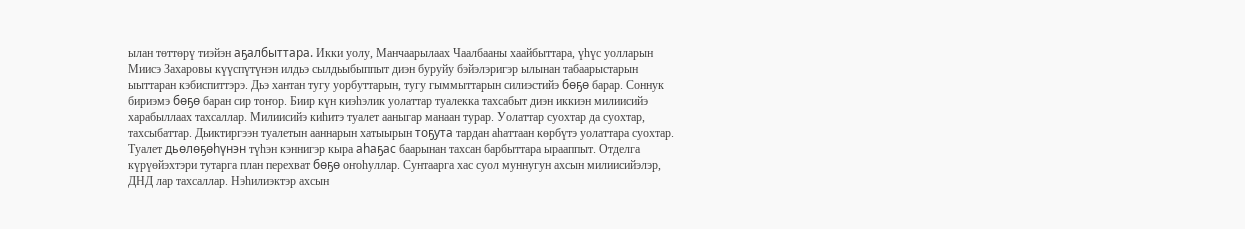ылан төттөрү тиэйэн аҕалбыттара. Икки уолу, Манчаарылаах Чаалбааны хаайбыттара, үһүс уолларын Миисэ Захаровы күүспүтүнэн илдьэ сылдьыбыппыт диэн буруйу бэйэлэригэр ылынан табаарыстарын ыыттаран кэбиспиттэрэ. Дьэ хантан тугу уорбуттарын, тугу гыммыттарын силиэстийэ бөҕө барар. Соннук бириэмэ бөҕө баран сир тоҥор. Биир күн киэһэлик уолаттар туалекка тахсабыт диэн иккиэн милиисийэ харабыллаах тахсаллар. Милиисийэ киһитэ туалет ааныгар манаан турар. Уолаттар суохтар да суохтар, тахсыбаттар. Дьиктиргээн туалетын ааннарын хатыырын тоҕута тардан аһаттаан көрбүтэ уолаттара суохтар. Туалет дьөлөҕөһүнэн түһэн кэннигэр кыра аһаҕас баарынан тахсан барбыттара ырааппыт. Отделга күрүөйэхтэри тутарга план перехват бөҕө оҥоһуллар. Сунтаарга хас суол муннугун ахсын милиисийэлэр, ДНД лар тахсаллар. Нэһилиэктэр ахсын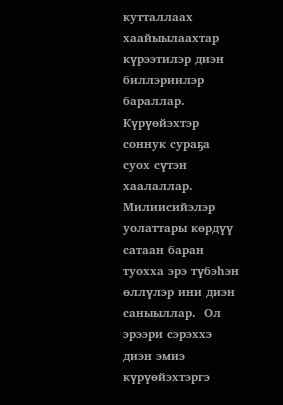кутталлаах хаайыылаахтар күрээтилэр диэн биллэриилэр бараллар. Күрүөйэхтэр соннук сураҕа суох сүтэн хаалаллар. Милиисийэлэр уолаттары көрдүү сатаан баран туохха эрэ түбэһэн өллүлэр ини диэн саныыллар.  Ол эрээри сэрэххэ диэн эмиэ күрүөйэхтэргэ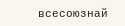всесоюзнай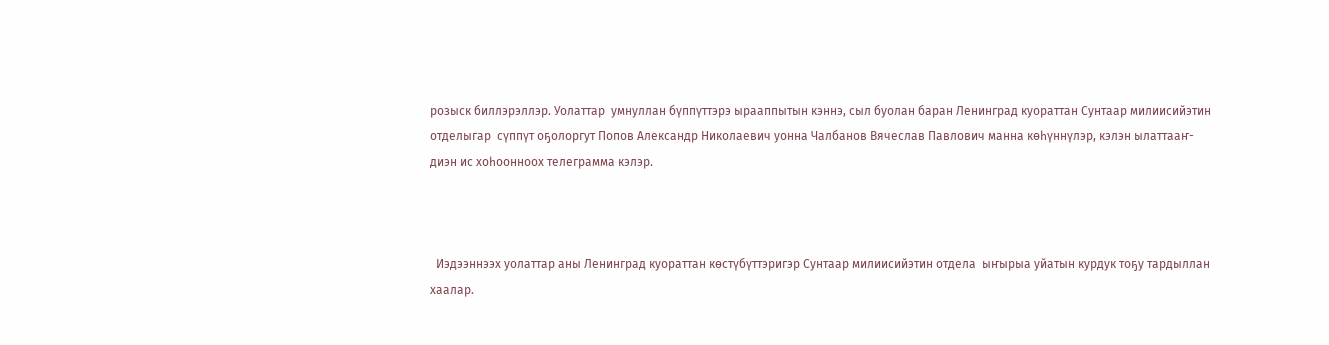розыск биллэрэллэр. Уолаттар  умнуллан бүппүттэрэ ырааппытын кэннэ, сыл буолан баран Ленинград куораттан Сунтаар милиисийэтин отделыгар  сүппүт оҕолоргут Попов Александр Николаевич уонна Чалбанов Вячеслав Павлович манна көһүннүлэр, кэлэн ылаттааҥ- диэн ис хоһоонноох телеграмма кэлэр.



  Иэдээннээх уолаттар аны Ленинград куораттан көстүбүттэригэр Сунтаар милиисийэтин отдела  ыҥырыа уйатын курдук тоҕу тардыллан хаалар.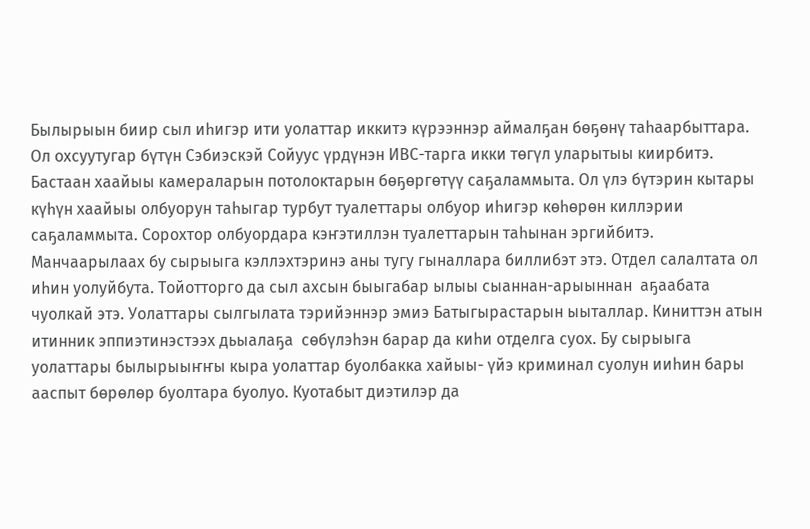Былырыын биир сыл иһигэр ити уолаттар иккитэ күрээннэр аймалҕан бөҕөнү таһаарбыттара. Ол охсуутугар бүтүн Сэбиэскэй Сойуус үрдүнэн ИВС-тарга икки төгүл уларытыы киирбитэ. Бастаан хаайыы камераларын потолоктарын бөҕөргөтүү саҕаламмыта. Ол үлэ бүтэрин кытары күһүн хаайыы олбуорун таһыгар турбут туалеттары олбуор иһигэр көһөрөн киллэрии саҕаламмыта. Сорохтор олбуордара кэҥэтиллэн туалеттарын таһынан эргийбитэ. Манчаарылаах бу сырыыга кэллэхтэринэ аны тугу гыналлара биллибэт этэ. Отдел салалтата ол иһин уолуйбута. Тойотторго да сыл ахсын быыгабар ылыы сыаннан-арыыннан  аҕаабата чуолкай этэ. Уолаттары сылгылата тэрийэннэр эмиэ Батыгырастарын ыыталлар. Киниттэн атын итинник эппиэтинэстээх дьыалаҕа  сөбүлэһэн барар да киһи отделга суох. Бу сырыыга уолаттары былырыыҥҥы кыра уолаттар буолбакка хайыы- үйэ криминал суолун ииһин бары ааспыт бөрөлөр буолтара буолуо. Куотабыт диэтилэр да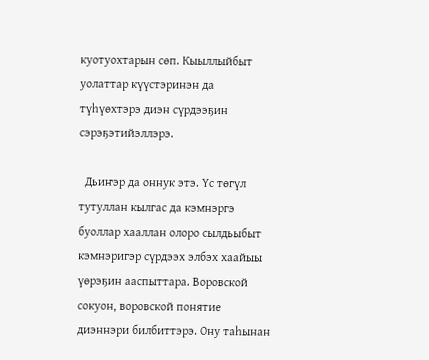куотуохтарын сөп. Кыыллыйбыт уолаттар күүстэринэн да түһүөхтэрэ диэн сүрдээҕин сэрэҕэтийэллэрэ.

  Дьиҥэр да оннук этэ. Үс төгүл тутуллан кылгас да кэмнэргэ буоллар хааллан олоро сылдьыбыт кэмнэригэр сүрдээх элбэх хаайыы үөрэҕин ааспыттара. Воровской сокуон, воровской понятие диэннэри билбиттэрэ. Ону таһынан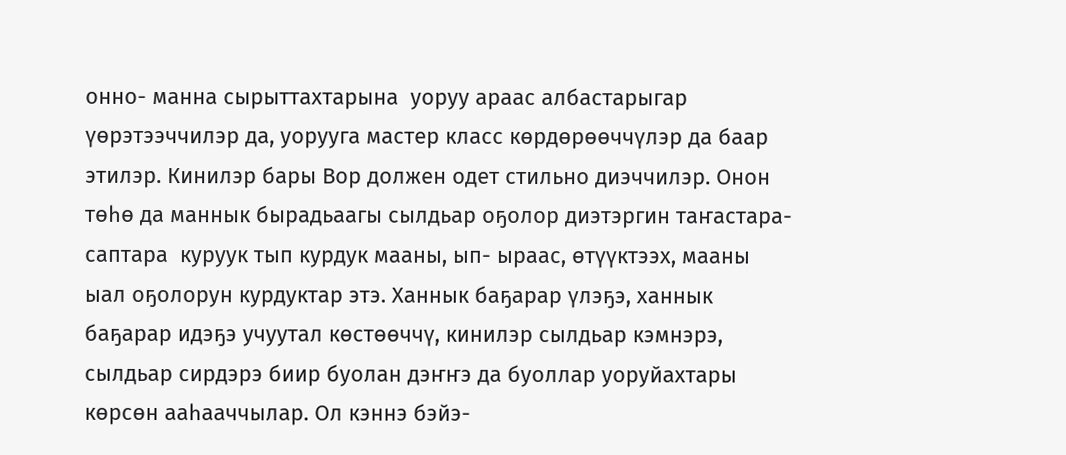онно- манна сырыттахтарына  уоруу араас албастарыгар үөрэтээччилэр да, уорууга мастер класс көрдөрөөччүлэр да баар этилэр. Кинилэр бары Вор должен одет стильно диэччилэр. Онон төһө да маннык бырадьаагы сылдьар оҕолор диэтэргин таҥастара- саптара  куруук тып курдук мааны, ып- ыраас, өтүүктээх, мааны ыал оҕолорун курдуктар этэ. Ханнык баҕарар үлэҕэ, ханнык баҕарар идэҕэ учуутал көстөөччү, кинилэр сылдьар кэмнэрэ, сылдьар сирдэрэ биир буолан дэҥҥэ да буоллар уоруйахтары көрсөн ааһааччылар. Ол кэннэ бэйэ-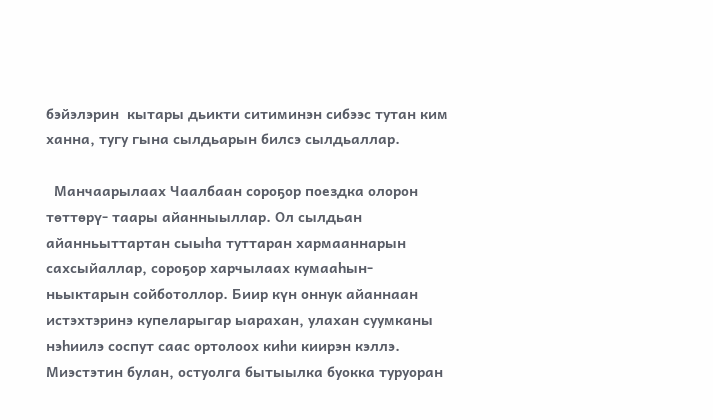бэйэлэрин  кытары дьикти ситиминэн сибээс тутан ким ханна, тугу гына сылдьарын билсэ сылдьаллар.

  Манчаарылаах Чаалбаан сороҕор поездка олорон төттөрү- таары айанныыллар. Ол сылдьан айанньыттартан сыыһа туттаран хармааннарын сахсыйаллар, сороҕор харчылаах кумааһын-ньыктарын сойботоллор. Биир күн оннук айаннаан истэхтэринэ купеларыгар ыарахан, улахан суумканы нэһиилэ соспут саас ортолоох киһи киирэн кэллэ. Миэстэтин булан, остуолга бытыылка буокка туруоран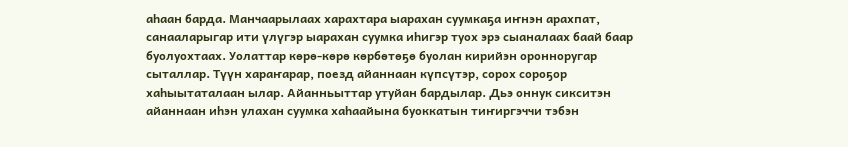аһаан барда. Манчаарылаах харахтара ыарахан суумкаҕа иҥнэн арахпат, санааларыгар ити үлүгэр ыарахан суумка иһигэр туох эрэ сыаналаах баай баар буолуохтаах. Уолаттар көрө-көрө көрбөтөҕө буолан кирийэн оронноругар сыталлар. Түүн хараҥарар, поезд айаннаан күпсүтэр, сорох сороҕор хаһыытаталаан ылар. Айанньыттар утуйан бардылар. Дьэ оннук сикситэн айаннаан иһэн улахан суумка хаһаайына буоккатын тиҥиргэччи тэбэн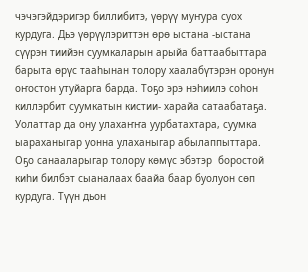чэчэгэйдэригэр биллибитэ, үөрүү муҥура суох курдуга. Дьэ үөрүүлэриттэн өрө ыстана -ыстана сүүрэн тиийэн суумкаларын арыйа баттаабыттара барыта өрүс тааһынан толору хаалабүтэрэн оронун оҥостон утуйарга барда. Тоҕо эрэ нэһиилэ соһон киллэрбит суумкатын кистии- харайа сатаабатаҕа. Уолаттар да ону улахаҥҥа уурбатахтара, суумка ыараханыгар уонна улаханыгар абылаппыттара. Оҕо санааларыгар толору көмүс эбэтэр  боростой киһи билбэт сыаналаах баайа баар буолуон сөп курдуга. Түүн дьон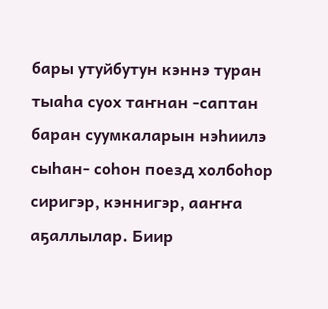бары утуйбутун кэннэ туран тыаһа суох таҥнан -саптан баран суумкаларын нэһиилэ сыһан- соһон поезд холбоһор сиригэр, кэннигэр, ааҥҥа аҕаллылар. Биир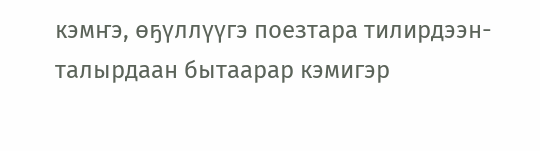кэмҥэ, өҕүллүүгэ поезтара тилирдээн- талырдаан бытаарар кэмигэр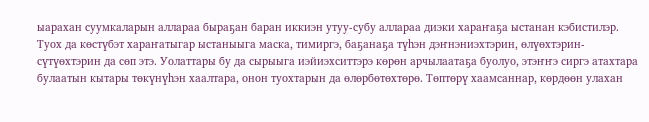ыарахан суумкаларын аллараа быраҕан баран иккиэн утуу-субу аллараа диэки хараҥаҕа ыстанан кэбистилэр. Туох да көстүбэт хараҥатыгар ыстаныыга маска, тимиргэ, баҕанаҕа түһэн дэҥнэниэхтэрин, өлүөхтэрин-сүтүөхтэрин да сөп этэ. Уолаттары бу да сырыыга иэйиэхситтэрэ көрөн арчылаатаҕа буолуо, этэҥҥэ сиргэ атахтара булаатын кытары төкүнүһэн хаалтара, онон туохтарын да өлөрбөтөхтөрө. Төптөрү хаамсаннар, көрдөөн улахан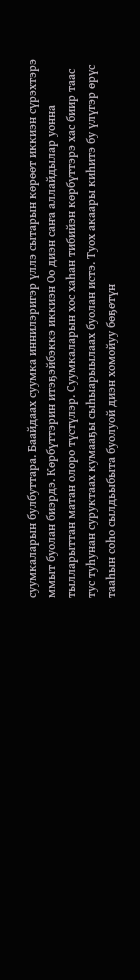суумкаларын булбуттара. Баайдаах суумка иннилэригэр үллэ сытарын көрөөт иккиэн сүрэхтэрэ ммыт буолан биэрдэ. Көрбүттэрин итэҕэйбэккэ иккиэн Оо диэн саҥа аллайдылар уонна тылларыттан матан олоро түстүлэр. Суумкаларын хос хаһан тибийэн көрбүттэрэ хас биир таас тус туһунан суруктаах кумааҕы сыһыарыылаах буолан истэ. Туох акаары киһитэ бу үлүгэр өрүс тааһын соһо сылдьыбыта буолуой диэн хомойуу бөҕөтүн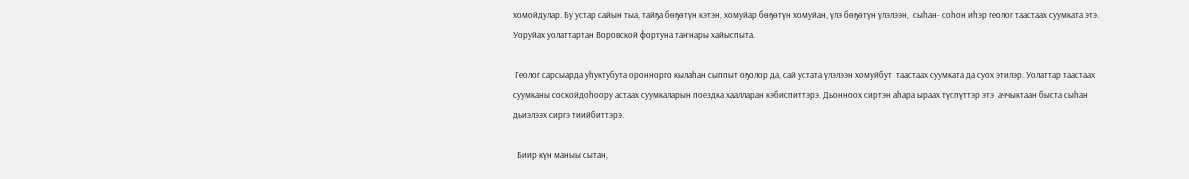хомойдулар. Бу устар сайын тыа, тайҕа бөҕөтүн кэтэн, хомуйар бөҕөтүн хомуйан, үлэ бөҕөтүн үлэлээн,  сыһан- соһон иһэр геолог таастаах суумката этэ.  Уоруйах уолаттартан Воровской фортуна таҥнары хайыспыта.

 Геолог сарсыарда уһуктубута ороннорго кылаһан сыппыт оҕолор да, сай устата үлэлээн хомуйбут  таастаах суумката да суох этилэр. Уолаттар таастаах суумканы соскойдоһоору астаах суумкаларын поездка хаалларан кэбиспиттэрэ. Дьонноох сиртэн аһара ыраах түспүттэр этэ  аччыктаан быста сыһан дьиэлээх сиргэ тиийбиттэрэ.

  Биир күн маныы сытан,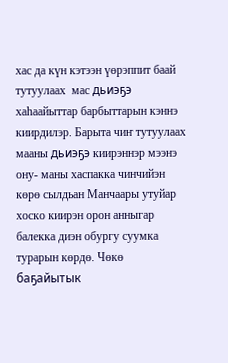хас да күн кэтээн үөрэппит баай тутуулаах  мас дьиэҕэ хаһаайыттар барбыттарын кэннэ киирдилэр. Барыта чиҥ тутуулаах  мааны дьиэҕэ киирэннэр мээнэ ону- маны хаспакка чинчийэн көрө сылдьан Манчаары утуйар хоско киирэн орон анныгар балекка диэн обургу суумка турарын көрдө. Чөкө баҕайытык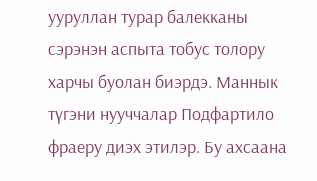ууруллан турар балекканы сэрэнэн аспыта тобус толору харчы буолан биэрдэ. Маннык түгэни нууччалар Подфартило фраеру диэх этилэр. Бу ахсаана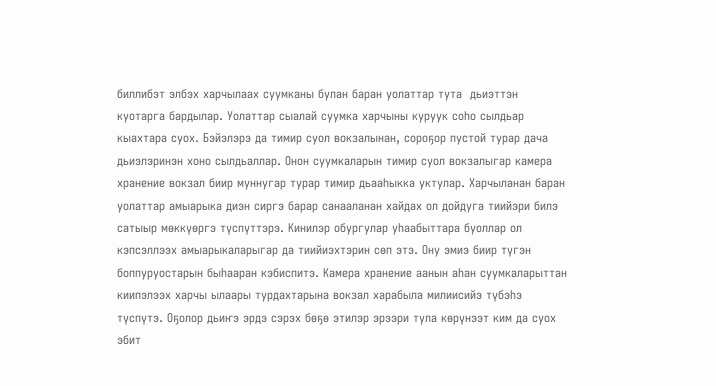биллибэт элбэх харчылаах суумканы булан баран уолаттар тута  дьиэттэн куотарга бардылар. Уолаттар сыалай суумка харчыны куруук соһо сылдьар кыахтара суох. Бэйэлэрэ да тимир суол вокзалынан, сороҕор пустой турар дача дьиэлэринэн хоно сылдьаллар. Онон суумкаларын тимир суол вокзалыгар камера хранение вокзал биир муннугар турар тимир дьааһыкка уктулар. Харчыланан баран уолаттар амыарыка диэн сиргэ барар санааланан хайдах ол дойдуга тиийэри билэ сатыыр мөккүөргэ түспүттэрэ. Кинилэр обургулар уһаабыттара буоллар ол кэпсэллээх амыарыкаларыгар да тиийиэхтэрин сөп этэ. Ону эмиэ биир түгэн боппуруостарын быһааран кэбиспитэ. Камера хранение аанын аһан суумкаларыттан киипэлээх харчы ылаары турдахтарына вокзал харабыла милиисийэ түбэһэ түспүтэ. Оҕолор дьиҥэ эрдэ сэрэх бөҕө этилэр эрээри тула көрүнээт ким да суох эбит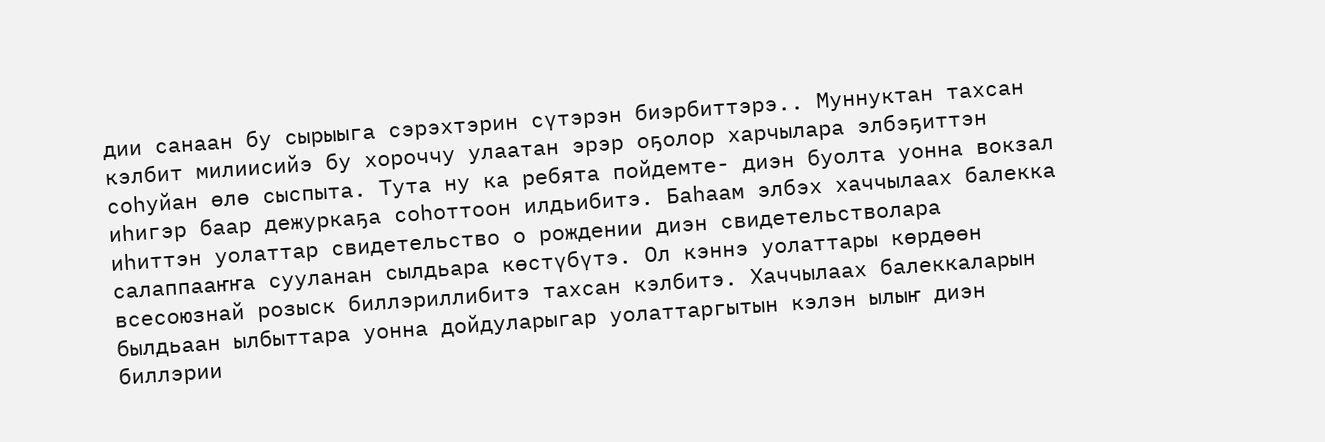дии санаан бу сырыыга сэрэхтэрин сүтэрэн биэрбиттэрэ.. Муннуктан тахсан кэлбит милиисийэ бу хороччу улаатан эрэр оҕолор харчылара элбэҕиттэн соһуйан өлө сыспыта. Тута ну ка ребята пойдемте- диэн буолта уонна вокзал иһигэр баар дежуркаҕа соһоттоон илдьибитэ. Баһаам элбэх хаччылаах балекка иһиттэн уолаттар свидетельство о рождении диэн свидетельстволара салаппааҥҥа сууланан сылдьара көстүбүтэ. Ол кэннэ уолаттары көрдөөн всесоюзнай розыск биллэриллибитэ тахсан кэлбитэ. Хаччылаах балеккаларын былдьаан ылбыттара уонна дойдуларыгар уолаттаргытын кэлэн ылыҥ диэн биллэрии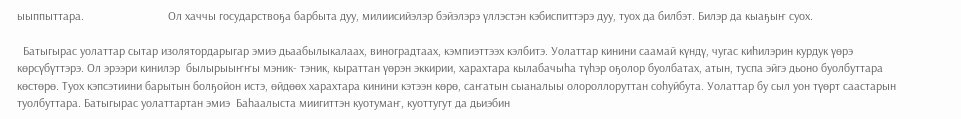ыыппыттара.                            Ол хаччы государствоҕа барбыта дуу, милиисийэлэр бэйэлэрэ үллэстэн кэбиспиттэрэ дуу, туох да билбэт. Билэр да кыаҕыҥ суох.

  Батыгырас уолаттар сытар изолятордарыгар эмиэ дьаабылыкалаах, виноградтаах, кэмпиэттээх кэлбитэ. Уолаттар кинини саамай күндү, чугас киһилэрин курдук үөрэ көрсүбүттэрэ. Ол эрээри кинилэр  былырыыҥҥы мэник- тэник, кыраттан үөрэн эккирии, харахтара кылабачыһа түһэр оҕолор буолбатах, атын, туспа эйгэ дьоно буолбуттара көстөрө. Туох кэпсэтиини барытын болҕойон истэ, өйдөөх харахтара кинини кэтээн көрө, саҥатын сыаналыы олороллоруттан соһуйбута. Уолаттар бу сыл уон түөрт саастарын туолбуттара. Батыгырас уолаттартан эмиэ  Баһаалыста миигиттэн куотумаҥ, куоттугут да дьиэбин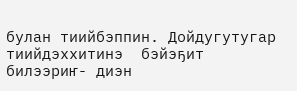булан тиийбэппин. Дойдугутугар тиийдэххитинэ  бэйэҕит билээриҥ- диэн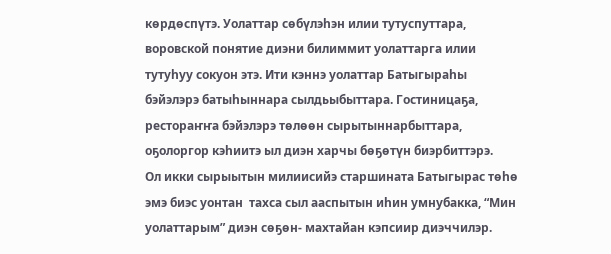көрдөспүтэ. Уолаттар сөбүлэһэн илии тутуспуттара, воровской понятие диэни билиммит уолаттарга илии тутуһуу сокуон этэ. Ити кэннэ уолаттар Батыгыраһы бэйэлэрэ батыһыннара сылдьыбыттара. Гостиницаҕа, рестораҥҥа бэйэлэрэ төлөөн сырытыннарбыттара, оҕолоргор кэһиитэ ыл диэн харчы бөҕөтүн биэрбиттэрэ.                                                    Ол икки сырыытын милиисийэ старшината Батыгырас төһө эмэ биэс уонтан  тахса сыл ааспытын иһин умнубакка, “Мин уолаттарым” диэн сөҕөн- махтайан кэпсиир диэччилэр.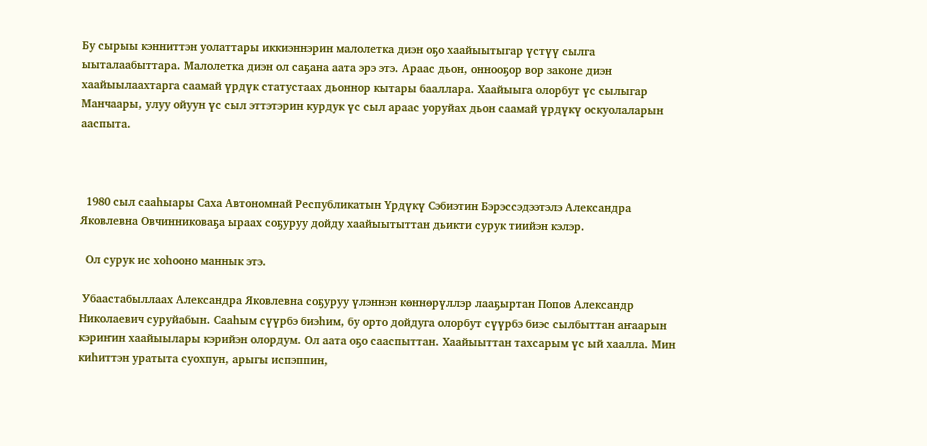Бу сырыы кэнниттэн уолаттары иккиэннэрин малолетка диэн оҕо хаайыытыгар үстүү сылга ыыталаабыттара. Малолетка диэн ол саҕана аата эрэ этэ. Араас дьон, оннооҕор вор законе диэн хаайыылаахтарга саамай үрдүк статустаах дьоннор кытары бааллара. Хаайыыга олорбут үс сылыгар Манчаары, улуу ойуун үс сыл эттэтэрин курдук үс сыл араас уоруйах дьон саамай үрдүкү оскуолаларын ааспыта.



  1980 сыл сааһыары Саха Автономнай Республикатын Үрдүкү Сэбиэтин Бэрэссэдээтэлэ Александра Яковлевна Овчинниковаҕа ыраах соҕуруу дойду хаайыытыттан дьикти сурук тиийэн кэлэр.

  Ол сурук ис хоһооно маннык этэ.

 Убаастабыллаах Александра Яковлевна соҕуруу үлэннэн көннөрүллэр лааҕыртан Попов Александр Николаевич суруйабын. Сааһым сүүрбэ биэһим, бу орто дойдуга олорбут сүүрбэ биэс сылбыттан аҥаарын кэриҥин хаайыылары кэрийэн олордум. Ол аата оҕо сааспыттан. Хаайыыттан тахсарым үс ый хаалла. Мин киһиттэн уратыта суохпун, арыгы испэппин,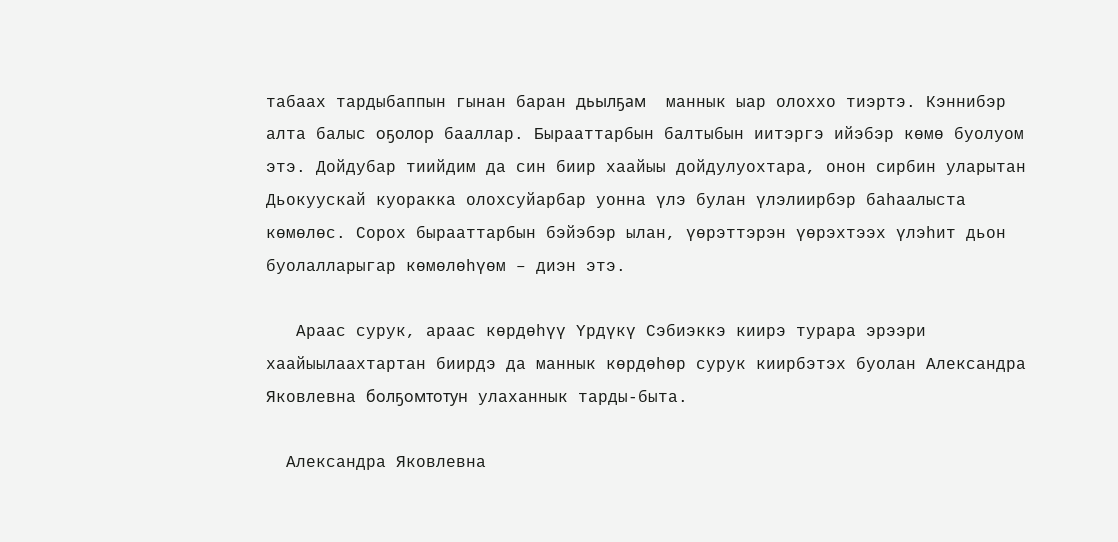табаах тардыбаппын гынан баран дьылҕам  маннык ыар олоххо тиэртэ. Кэннибэр алта балыс оҕолор бааллар. Бырааттарбын балтыбын иитэргэ ийэбэр көмө буолуом этэ. Дойдубар тиийдим да син биир хаайыы дойдулуохтара, онон сирбин уларытан Дьокуускай куоракка олохсуйарбар уонна үлэ булан үлэлиирбэр баһаалыста көмөлөс. Сорох бырааттарбын бэйэбэр ылан, үөрэттэрэн үөрэхтээх үлэһит дьон буолалларыгар көмөлөһүөм – диэн этэ.

   Араас сурук, араас көрдөһүү Үрдүкү Сэбиэккэ киирэ турара эрээри хаайыылаахтартан биирдэ да маннык көрдөһөр сурук киирбэтэх буолан Александра Яковлевна болҕомтотун улаханнык тарды-быта.

  Александра Яковлевна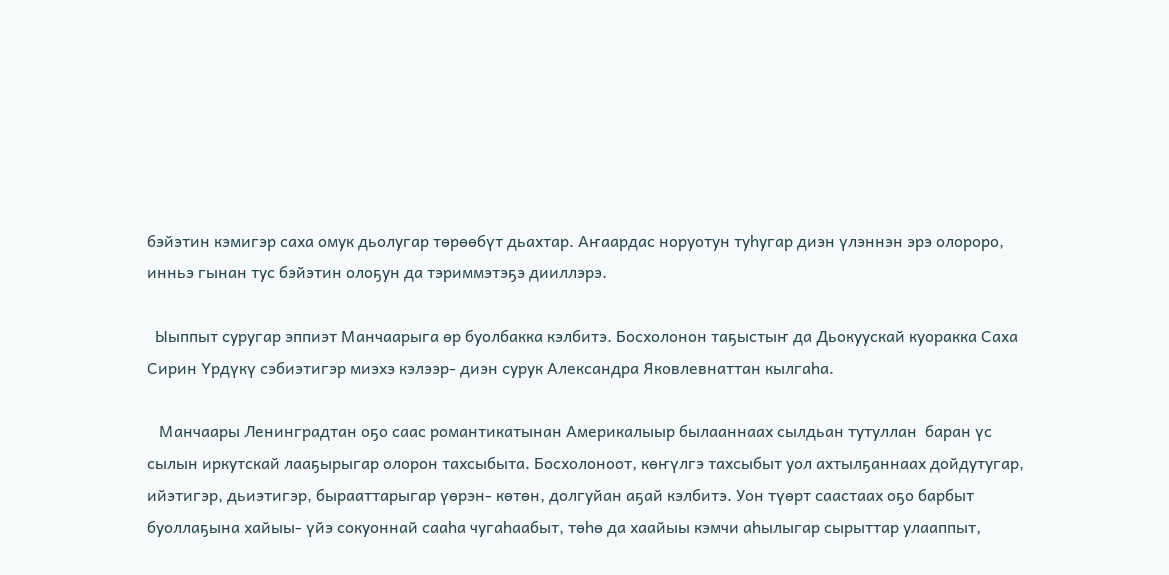бэйэтин кэмигэр саха омук дьолугар төрөөбүт дьахтар. Аҥаардас норуотун туһугар диэн үлэннэн эрэ олороро, инньэ гынан тус бэйэтин олоҕун да тэриммэтэҕэ дииллэрэ.

  Ыыппыт суругар эппиэт Манчаарыга өр буолбакка кэлбитэ. Босхолонон таҕыстыҥ да Дьокуускай куоракка Саха Сирин Үрдүкү сэбиэтигэр миэхэ кэлээр- диэн сурук Александра Яковлевнаттан кылгаһа.

   Манчаары Ленинградтан оҕо саас романтикатынан Америкалыыр былааннаах сылдьан тутуллан  баран үс сылын иркутскай лааҕырыгар олорон тахсыбыта. Босхолоноот, көҥүлгэ тахсыбыт уол ахтылҕаннаах дойдутугар, ийэтигэр, дьиэтигэр, бырааттарыгар үөрэн- көтөн, долгуйан аҕай кэлбитэ. Уон түөрт саастаах оҕо барбыт буоллаҕына хайыы- үйэ сокуоннай сааһа чугаһаабыт, төһө да хаайыы кэмчи аһылыгар сырыттар улааппыт,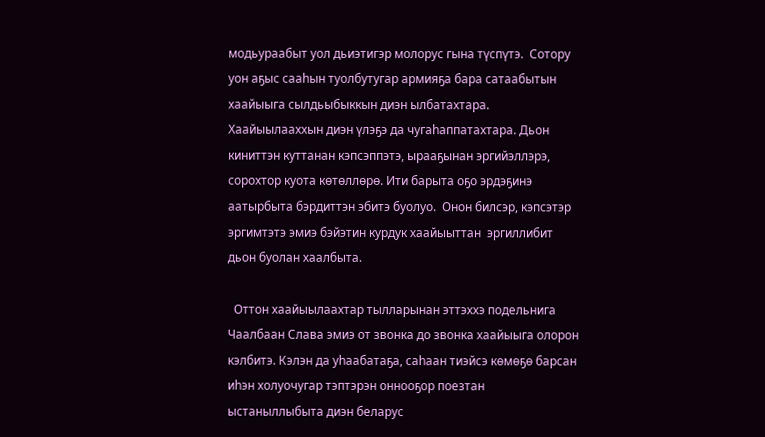модьураабыт уол дьиэтигэр молорус гына түспүтэ.  Сотору  уон аҕыс сааһын туолбутугар армияҕа бара сатаабытын хаайыыга сылдьыбыккын диэн ылбатахтара. Хаайыылааххын диэн үлэҕэ да чугаһаппатахтара. Дьон киниттэн куттанан кэпсэппэтэ, ырааҕынан эргийэллэрэ, сорохтор куота көтөллөрө. Ити барыта оҕо эрдэҕинэ аатырбыта бэрдиттэн эбитэ буолуо.  Онон билсэр, кэпсэтэр эргимтэтэ эмиэ бэйэтин курдук хаайыыттан  эргиллибит дьон буолан хаалбыта.

  Оттон хаайыылаахтар тылларынан эттэххэ подельнига Чаалбаан Слава эмиэ от звонка до звонка хаайыыга олорон кэлбитэ. Кэлэн да уһаабатаҕа, саһаан тиэйсэ көмөҕө барсан иһэн холуочугар тэптэрэн оннооҕор поезтан ыстаныллыбыта диэн беларус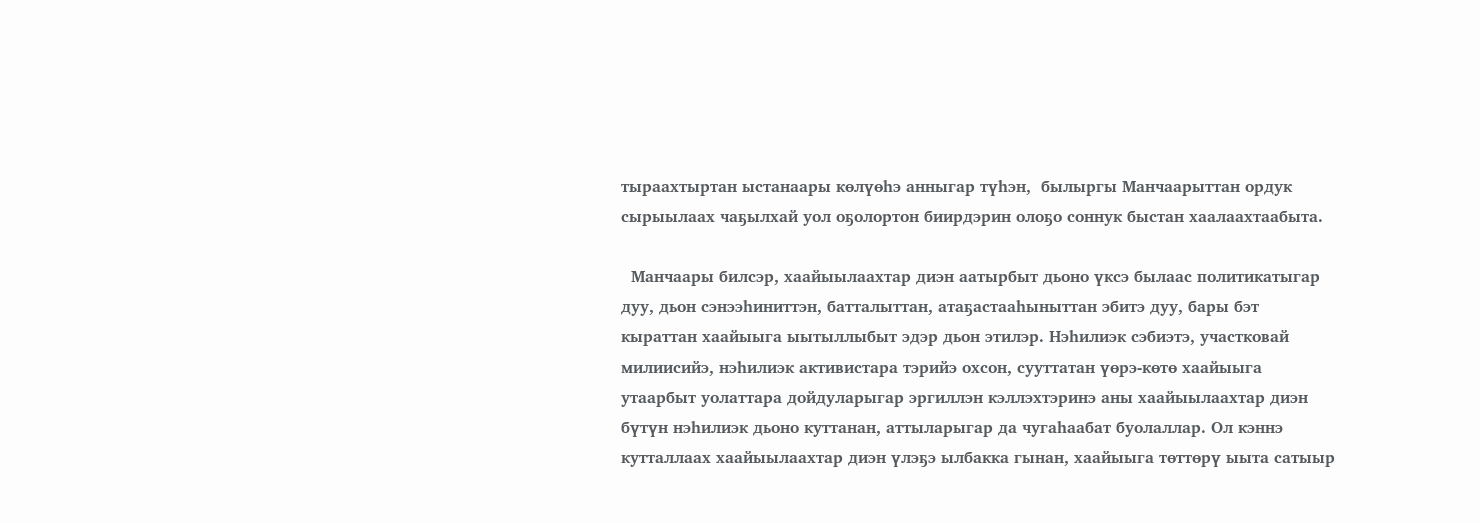тыраахтыртан ыстанаары көлүөһэ анныгар түһэн,  былыргы Манчаарыттан ордук сырыылаах чаҕылхай уол оҕолортон биирдэрин олоҕо соннук быстан хаалаахтаабыта.

  Манчаары билсэр, хаайыылаахтар диэн аатырбыт дьоно үксэ былаас политикатыгар дуу, дьон сэнээһиниттэн, батталыттан, атаҕастааһыныттан эбитэ дуу, бары бэт кыраттан хаайыыга ыытыллыбыт эдэр дьон этилэр. Нэһилиэк сэбиэтэ, участковай милиисийэ, нэһилиэк активистара тэрийэ охсон, сууттатан үөрэ-көтө хаайыыга утаарбыт уолаттара дойдуларыгар эргиллэн кэллэхтэринэ аны хаайыылаахтар диэн бүтүн нэһилиэк дьоно куттанан, аттыларыгар да чугаһаабат буолаллар. Ол кэннэ кутталлаах хаайыылаахтар диэн үлэҕэ ылбакка гынан, хаайыыга төттөрү ыыта сатыыр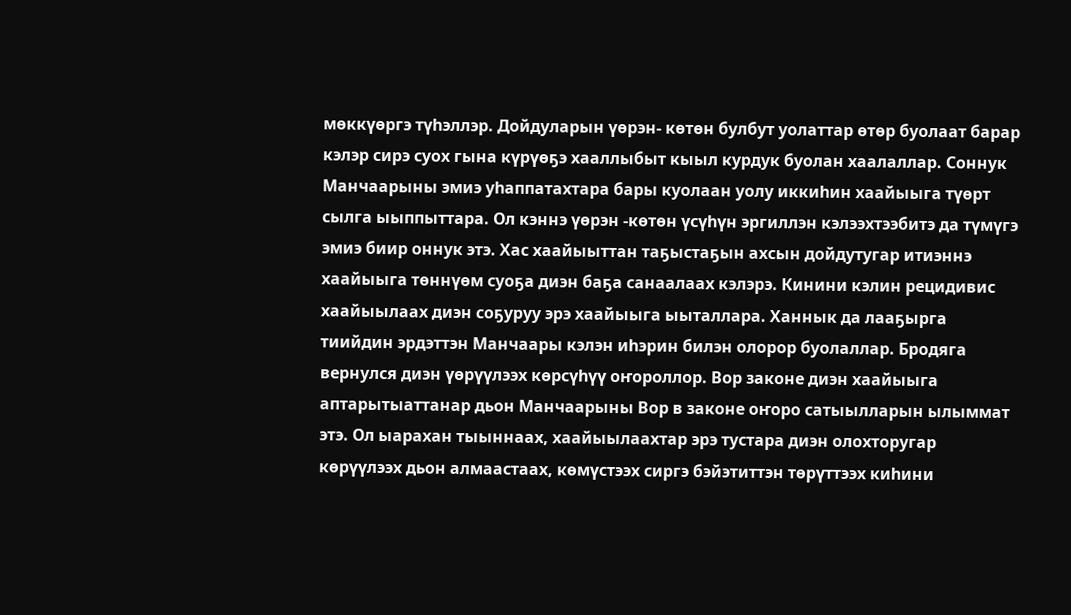мөккүөргэ түһэллэр. Дойдуларын үөрэн- көтөн булбут уолаттар өтөр буолаат барар кэлэр сирэ суох гына күрүөҕэ хааллыбыт кыыл курдук буолан хаалаллар. Соннук Манчаарыны эмиэ уһаппатахтара бары куолаан уолу иккиһин хаайыыга түөрт сылга ыыппыттара. Ол кэннэ үөрэн -көтөн үсүһүн эргиллэн кэлээхтээбитэ да түмүгэ эмиэ биир оннук этэ. Хас хаайыыттан таҕыстаҕын ахсын дойдутугар итиэннэ хаайыыга төннүөм суоҕа диэн баҕа санаалаах кэлэрэ. Кинини кэлин рецидивис хаайыылаах диэн соҕуруу эрэ хаайыыга ыыталлара. Ханнык да лааҕырга тиийдин эрдэттэн Манчаары кэлэн иһэрин билэн олорор буолаллар. Бродяга вернулся диэн үөрүүлээх көрсүһүү оҥороллор. Вор законе диэн хаайыыга аптарытыаттанар дьон Манчаарыны Вор в законе оҥоро сатыылларын ылыммат этэ. Ол ыарахан тыыннаах, хаайыылаахтар эрэ тустара диэн олохторугар көрүүлээх дьон алмаастаах, көмүстээх сиргэ бэйэтиттэн төрүттээх киһини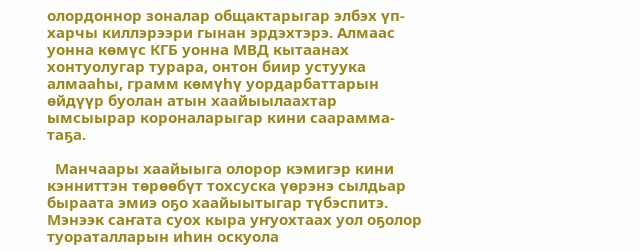олордоннор зоналар общактарыгар элбэх үп- харчы киллэрээри гынан эрдэхтэрэ. Алмаас уонна көмүс КГБ уонна МВД кытаанах хонтуолугар турара, онтон биир устуука алмааһы, грамм көмүһү уордарбаттарын өйдүүр буолан атын хаайыылаахтар ымсыырар короналарыгар кини саарамма-таҕа.

  Манчаары хаайыыга олорор кэмигэр кини кэнниттэн төрөөбүт тохсуска үөрэнэ сылдьар быраата эмиэ оҕо хаайыытыгар түбэспитэ. Мэнээк саҥата суох кыра уҥуохтаах уол оҕолор туораталларын иһин оскуола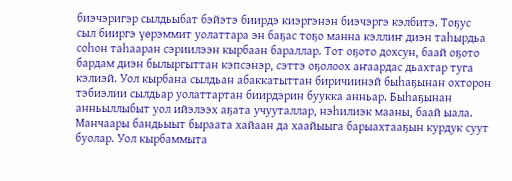биэчэригэр сылдьыбат бэйэтэ биирдэ киэргэнэн биэчэргэ кэлбитэ. Тоҕус сыл бииргэ үөрэммит уолаттара эн баҕас тоҕо манна кэллиҥ диэн таһырдьа соһон таһааран сэриилээн кырбаан бараллар. Тот оҕото дохсун, баай оҕото бардам диэн былыргыттан кэпсэнэр, сэттэ оҕолоох аҥаардас дьахтар туга кэлиэй. Уол кырбана сылдьан абаккатыттан биричиинэй быһаҕынан охторон тэбиэлии сылдьар уолаттартан биирдэрин буукка анньар. Быһаҕынан анньыллыбыт уол ийэлээх аҕата учууталлар, нэһилиэк мааны, баай ыала. Манчаары бандьыыт быраата хайаан да хаайыыга барыахтааҕын курдук суут буолар. Уол кырбаммыта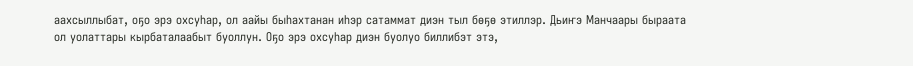аахсыллыбат, оҕо эрэ охсуһар, ол аайы быһахтанан иһэр сатаммат диэн тыл бөҕө этиллэр. Дьиҥэ Манчаары быраата ол уолаттары кырбаталаабыт буоллун. Оҕо эрэ охсуһар диэн буолуо биллибэт этэ,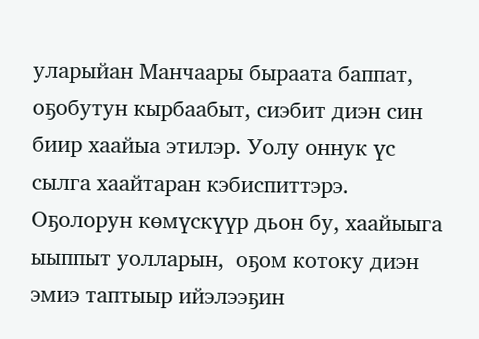уларыйан Манчаары быраата баппат, оҕобутун кырбаабыт, сиэбит диэн син биир хаайыа этилэр. Уолу оннук үс сылга хаайтаран кэбиспиттэрэ. Оҕолорун көмүскүүр дьон бу, хаайыыга ыыппыт уолларын,  оҕом котоку диэн эмиэ таптыыр ийэлээҕин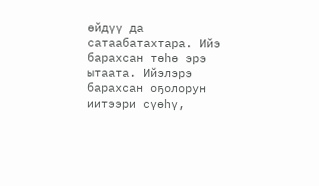өйдүү да сатаабатахтара. Ийэ барахсан төһө эрэ ытаата. Ийэлэрэ барахсан оҕолорун иитээри сүөһү,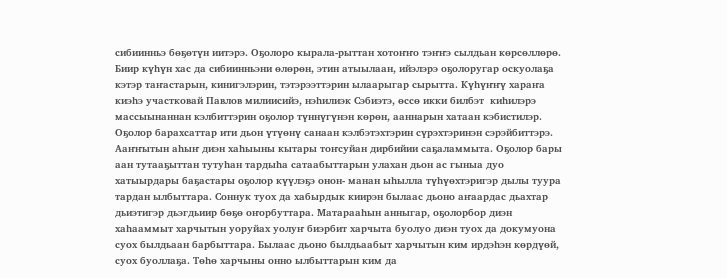сибиинньэ бөҕөтүн иитэрэ. Оҕолоро кырала-рыттан хотоҥҥо тэҥҥэ сылдьан көрсөллөрө. Биир күһүн хас да сибиинньэни өлөрөн, этин атыылаан, ийэлэрэ оҕолоругар оскуолаҕа кэтэр таҥастарын, кинигэлэрин, тэтэрээттэрин ылаарыгар сырытта. Күһүҥҥү хараҥа киэһэ участковай Павлов милиисийэ, нэһилиэк Сэбиэтэ, өссө икки билбэт  киһилэрэ массыынаннан кэлбиттэрин оҕолор түннүгүнэн көрөн, ааннарын хатаан кэбистилэр. Оҕолор барахсаттар ити дьон үтүөнү санаан кэлбэтэхтэрин сүрэхтэринэн сэрэйбиттэрэ. Ааҥҥытын аһыҥ диэн хаһыыны кытары тоҥсуйан дирбийии саҕаламмыта. Оҕолор бары аан тутааҕыттан тутуһан тардыһа сатаабыттарын улахан дьон ас гыныа дуо хатыырдары баҕастары оҕолор күүлэҕэ онон- манан ыһылла түһүөхтэригэр дылы туура тардан ылбыттара. Соннук туох да хабырдык киирэн былаас дьоно аҥаардас дьахтар дьиэтигэр дьэгдьиир бөҕө оҥорбуттара. Матарааһын анныгар, оҕолорбор диэн хаһааммыт харчытын уоруйах уолуҥ биэрбит харчыта буолуо диэн туох да докумуона суох былдьаан барбыттара. Былаас дьоно былдьаабыт харчытын ким ирдэһэн көрдүөй, суох буоллаҕа. Төһө харчыны онно ылбыттарын ким да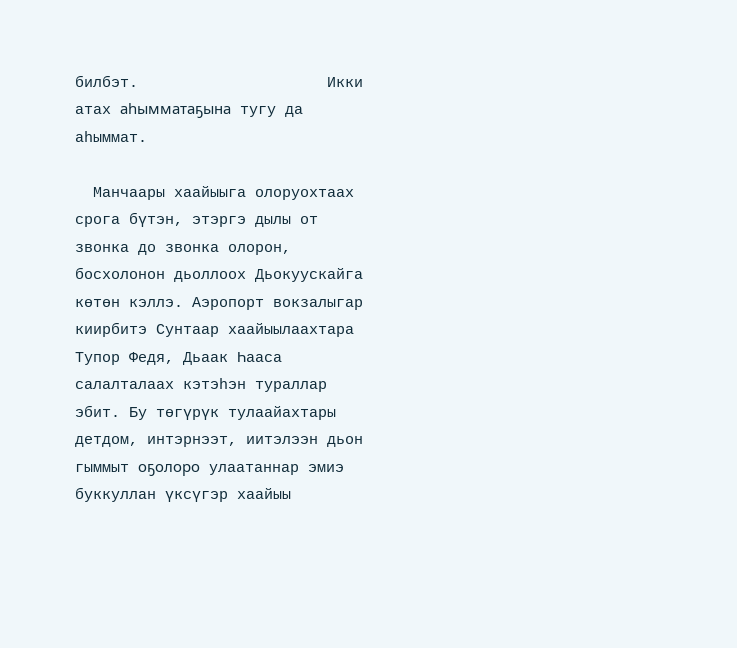билбэт.                     Икки атах аһымматаҕына тугу да аһыммат.

  Манчаары хаайыыга олоруохтаах срога бүтэн, этэргэ дылы от звонка до звонка олорон,  босхолонон дьоллоох Дьокуускайга көтөн кэллэ. Аэропорт вокзалыгар киирбитэ Сунтаар хаайыылаахтара Тупор Федя, Дьаак Һааса салалталаах кэтэһэн тураллар эбит. Бу төгүрүк тулаайахтары детдом, интэрнээт, иитэлээн дьон гыммыт оҕолоро улаатаннар эмиэ буккуллан үксүгэр хаайыы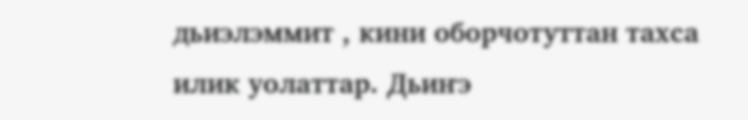дьиэлэммит , кини оборчотуттан тахса илик уолаттар. Дьиҥэ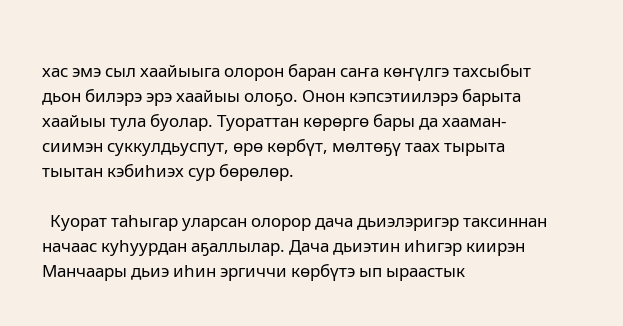хас эмэ сыл хаайыыга олорон баран саҥа көҥүлгэ тахсыбыт дьон билэрэ эрэ хаайыы олоҕо. Онон кэпсэтиилэрэ барыта хаайыы тула буолар. Туораттан көрөргө бары да хааман-сиимэн суккулдьуспут, өрө көрбүт, мөлтөҕү таах тырыта тыытан кэбиһиэх сур бөрөлөр.

  Куорат таһыгар уларсан олорор дача дьиэлэригэр таксиннан начаас куһуурдан аҕаллылар. Дача дьиэтин иһигэр киирэн Манчаары дьиэ иһин эргиччи көрбүтэ ып ыраастык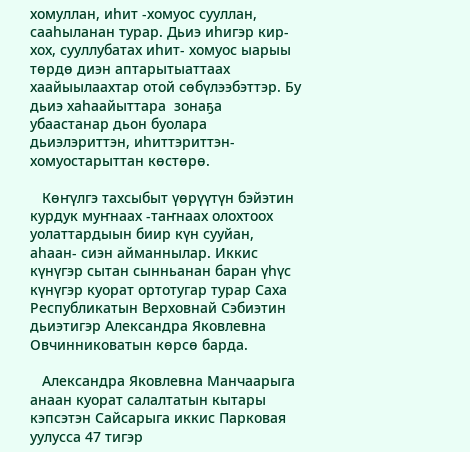хомуллан, иһит -хомуос сууллан, сааһыланан турар. Дьиэ иһигэр кир-хох, сууллубатах иһит- хомуос ыарыы төрдө диэн аптарытыаттаах хаайыылаахтар отой сөбүлээбэттэр. Бу дьиэ хаһаайыттара  зонаҕа убаастанар дьон буолара дьиэлэриттэн, иһиттэриттэн- хомуостарыттан көстөрө.

   Көҥүлгэ тахсыбыт үөрүүтүн бэйэтин курдук муҥнаах -таҥнаах олохтоох уолаттардыын биир күн сууйан, аһаан- сиэн айманнылар. Иккис күнүгэр сытан сынньанан баран үһүс күнүгэр куорат ортотугар турар Саха Республикатын Верховнай Сэбиэтин дьиэтигэр Александра Яковлевна Овчинниковатын көрсө барда.

   Александра Яковлевна Манчаарыга анаан куорат салалтатын кытары кэпсэтэн Сайсарыга иккис Парковая уулусса 47 тигэр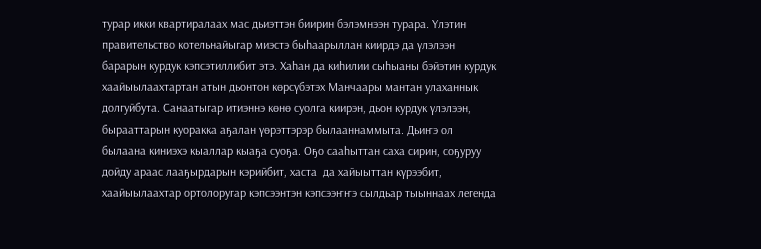турар икки квартиралаах мас дьиэттэн биирин бэлэмнээн турара. Үлэтин правительство котельнайыгар миэстэ быһаарыллан киирдэ да үлэлээн барарын курдук кэпсэтиллибит этэ. Хаһан да киһилии сыһыаны бэйэтин курдук хаайыылаахтартан атын дьонтон көрсүбэтэх Манчаары мантан улаханнык долгуйбута. Санаатыгар итиэннэ көнө суолга киирэн, дьон курдук үлэлээн, бырааттарын куоракка аҕалан үөрэттэрэр былааннаммыта. Дьиҥэ ол былаана киниэхэ кыаллар кыаҕа суоҕа. Оҕо сааһыттан саха сирин, соҕуруу дойду араас лааҕырдарын кэрийбит, хаста  да хайыыттан күрээбит, хаайыылаахтар ортолоругар кэпсээнтэн кэпсээҥҥэ сылдьар тыыннаах легенда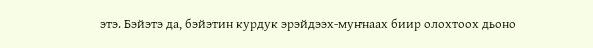этэ. Бэйэтэ да, бэйэтин курдук эрэйдээх-муҥнаах биир олохтоох дьоно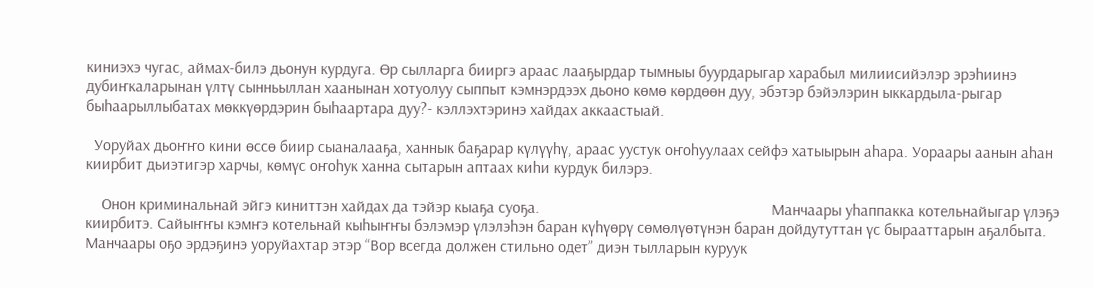киниэхэ чугас, аймах-билэ дьонун курдуга. Өр сылларга бииргэ араас лааҕырдар тымныы буурдарыгар харабыл милиисийэлэр эрэһиинэ дубиҥкаларынан үлтү сынньыллан хаанынан хотуолуу сыппыт кэмнэрдээх дьоно көмө көрдөөн дуу, эбэтэр бэйэлэрин ыккардыла-рыгар быһаарыллыбатах мөккүөрдэрин быһаартара дуу?- кэллэхтэринэ хайдах аккаастыай.

  Уоруйах дьоҥҥо кини өссө биир сыаналааҕа, ханнык баҕарар күлүүһү, араас уустук оҥоһуулаах сейфэ хатыырын аһара. Уораары аанын аһан киирбит дьиэтигэр харчы, көмүс оҥоһук ханна сытарын аптаах киһи курдук билэрэ.

    Онон криминальнай эйгэ киниттэн хайдах да тэйэр кыаҕа суоҕа.                                                          Манчаары уһаппакка котельнайыгар үлэҕэ киирбитэ. Сайыҥҥы кэмҥэ котельнай кыһыҥҥы бэлэмэр үлэлэһэн баран күһүөрү сөмөлүөтүнэн баран дойдутуттан үс бырааттарын аҕалбыта.                                                                                Манчаары оҕо эрдэҕинэ уоруйахтар этэр “Вор всегда должен стильно одет” диэн тылларын куруук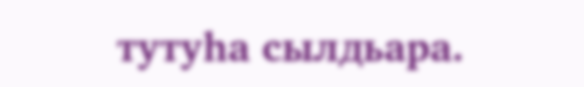тутуһа сылдьара.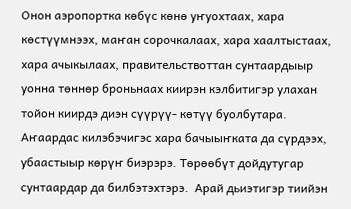Онон аэропортка көбүс көнө уҥуохтаах, хара көстүүмнээх, маҥан сорочкалаах, хара хаалтыстаах, хара ачыкылаах, правительствоттан сунтаардыыр уонна төннөр броньнаах киирэн кэлбитигэр улахан тойон киирдэ диэн сүүрүү- көтүү буолбутара. Аҥаардас килэбэчигэс хара бачыыҥката да сүрдээх, убаастыыр көрүҥ биэрэрэ. Төрөөбүт дойдутугар сунтаардар да билбэтэхтэрэ.  Арай дьиэтигэр тиийэн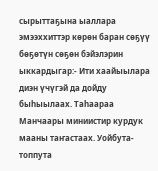сырыттаҕына ыаллара эмээххиттэр көрөн баран сөҕүү бөҕөтүн сөҕөн бэйэлэрин ыккардыгар:- Ити хаайыылара диэн үчүгэй да дойду быһыылаах. Таһаараа Манчаары миниистир курдук мааны таҥастаах. Уойбута- топпута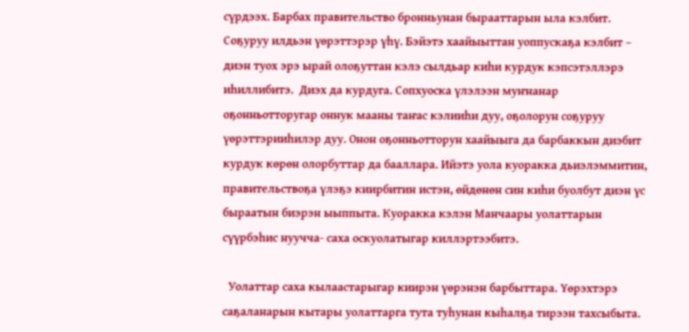сүрдээх. Барбах правительство бронньунан бырааттарын ыла кэлбит. Соҕуруу илдьэн үөрэттэрэр үһү. Бэйэтэ хаайыыттан уоппускаҕа кэлбит – диэн туох эрэ ырай олоҕуттан кэлэ сылдьар киһи курдук кэпсэтэллэрэ иһиллибитэ.  Диэх да курдуга. Сопхуоска үлэлээн муҥнанар оҕонньотторугар оннук мааны таҥас кэлииһи дуу, оҕолорун соҕуруу үөрэттэрииһилэр дуу. Онон оҕонньотторун хаайыыга да барбаккын диэбит курдук көрөн олорбуттар да бааллара. Ийэтэ уола куоракка дьиэлэммитин, правительствоҕа үлэҕэ киирбитин истэн, өйдөнөн син киһи буолбут диэн үс быраатын биэрэн ыыппыта. Куоракка кэлэн Манчаары уолаттарын сүүрбэһис нуучча- саха оскуолатыгар киллэртээбитэ.

  Уолаттар саха кылаастарыгар киирэн үөрэнэн барбыттара. Үөрэхтэрэ саҕаланарын кытары уолаттарга тута туһунан кыһалҕа тирээн тахсыбыта.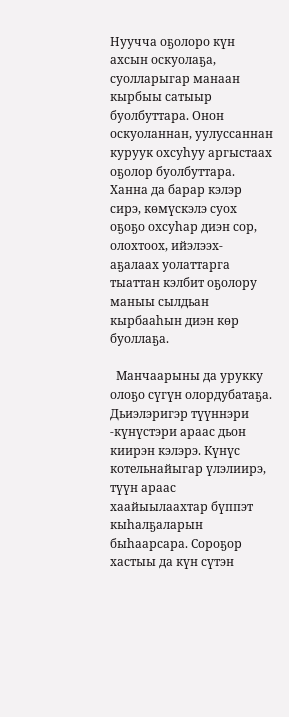Нуучча оҕолоро күн ахсын оскуолаҕа, суолларыгар манаан кырбыы сатыыр буолбуттара. Онон оскуоланнан, уулуссаннан куруук охсуһуу аргыстаах оҕолор буолбуттара. Ханна да барар кэлэр сирэ, көмүскэлэ суох оҕоҕо охсуһар диэн сор, олохтоох, ийэлээх- аҕалаах уолаттарга тыаттан кэлбит оҕолору маныы сылдьан кырбааһын диэн көр буоллаҕа.

  Манчаарыны да урукку олоҕо сүгүн олордубатаҕа. Дьиэлэригэр түүннэри -күнүстэри араас дьон киирэн кэлэрэ. Күнүс котельнайыгар үлэлиирэ, түүн араас хаайыылаахтар бүппэт кыһалҕаларын быһаарсара. Сороҕор хастыы да күн сүтэн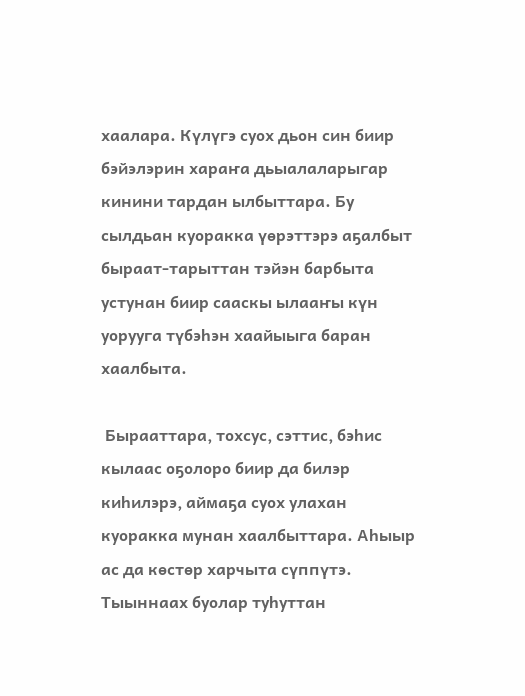хаалара. Күлүгэ суох дьон син биир бэйэлэрин хараҥа дьыалаларыгар кинини тардан ылбыттара. Бу сылдьан куоракка үөрэттэрэ аҕалбыт быраат-тарыттан тэйэн барбыта устунан биир сааскы ылааҥы күн уорууга түбэһэн хаайыыга баран хаалбыта.

 Бырааттара, тохсус, сэттис, бэһис кылаас оҕолоро биир да билэр киһилэрэ, аймаҕа суох улахан куоракка мунан хаалбыттара. Аһыыр ас да көстөр харчыта сүппүтэ.  Тыыннаах буолар туһуттан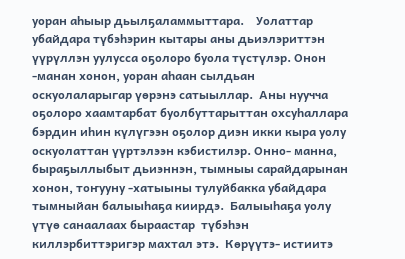уоран аһыыр дьылҕаламмыттара.    Уолаттар убайдара түбэһэрин кытары аны дьиэлэриттэн үүрүллэн уулусса оҕолоро буола түстүлэр. Онон -манан хонон, уоран аһаан сылдьан оскуолаларыгар үөрэнэ сатыыллар.  Аны нуучча оҕолоро хаамтарбат буолбуттарыттан охсуһаллара бэрдин иһин күлүгээн оҕолор диэн икки кыра уолу оскуолаттан үүртэлээн кэбистилэр. Онно- манна, быраҕыллыбыт дьиэннэн, тымныы сарайдарынан хонон, тоҥууну -хатыыны тулуйбакка убайдара тымныйан балыыһаҕа киирдэ.  Балыыһаҕа уолу  үтүө санаалаах быраастар  түбэһэн киллэрбиттэригэр махтал этэ.  Көрүүтэ- истиитэ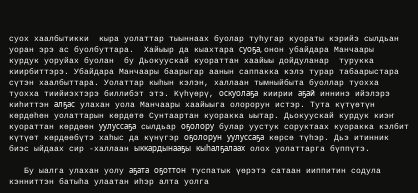суох хаалбытикки  кыра уолаттар тыыннаах буолар туһугар куораты кэрийэ сылдьан уоран эрэ ас буолбуттара.  Хайыыр да кыахтара суоҕа, онон убайдара Манчаары курдук уоруйах буолан  бу Дьокуускай куораттан хаайыы дойдуланар  турукка киирбиттэрэ. Убайдара Манчаары баарыгар аанын саппакка кэлэ турар табаарыстара сүтэн хаалбыттара. Уолаттар кыһын кэлэн, халлаан тымныйбыта буоллар туохха туохха тиийиэхтэрэ биллибэт этэ. Күһүөрү, оскуолаҕа киирии аҕай иннинэ ийэлэрэ киһиттэн алҕас улахан уола Манчаары хаайыыга олорорун истэр. Тута күтүөтүн  көрдөһөн уолаттарын көрдөтө Сунтаартан куоракка ыытар. Дьокуускай курдук киэҥ куораттан көрдөөн уулуссаҕа сылдьар оҕолору булар уустук соруктаах куоракка кэлбит күтүөт көрдөөбүтэ хаһыс да күнүгэр оҕолорун уулуссаҕа көрсө түһэр. Дьэ итинник биэс ыйдаах сир -халлаан ыккардынааҕы кыһалҕалаах олох уолаттарга бүппүтэ.

   Бу ыалга улахан уолу аҕата оҕоттон туспатык үөрэтэ сатаан ииппитин содула кэнниттэн батыһа улаатан иһэр алта уолга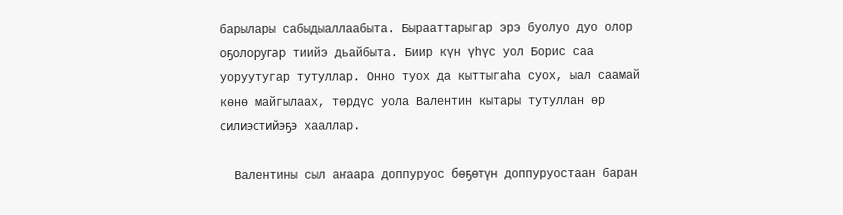барылары сабыдыаллаабыта. Бырааттарыгар эрэ буолуо дуо олор оҕолоругар тиийэ дьайбыта. Биир күн үһүс уол Борис саа уоруутугар тутуллар. Онно туох да кыттыгаһа суох, ыал саамай көнө майгылаах, төрдүс уола Валентин кытары тутуллан өр силиэстийэҕэ хааллар.

  Валентины сыл аҥаара доппуруос бөҕөтүн доппуруостаан баран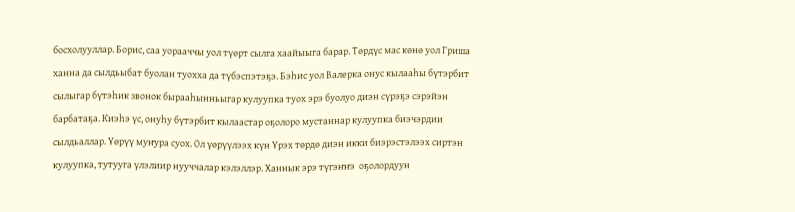босхолууллар. Борис, саа уорааччы уол түөрт сылга хаайыыга барар. Төрдүс мас көнө уол Гриша ханна да сылдьыбат буолан туохха да түбэспэтэҕэ. Бэһис уол Валерка онус кылааһы бүтэрбит сылыгар бүтэһик звонок бырааһынньыгар кулуупка туох эрэ буолуо диэн сүрэҕэ сэрэйэн барбатаҕа. Киэһэ үс, онуһу бүтэрбит кылаастар оҕолоро мустаннар кулуупка биэчэрдии сылдьаллар. Үөрүү муҥура суох. Ол үөрүүлээх күн Үрэх төрдө диэн икки биэрэстэлээх сиртэн кулуупка, тутууга үлэлиир нууччалар кэлэллэр. Ханнык эрэ түгэҥҥэ  оҕолордуун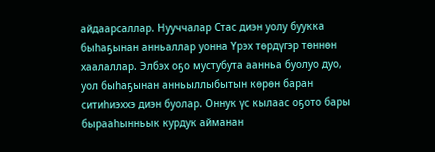айдаарсаллар. Нууччалар Стас диэн уолу буукка быһаҕынан анньаллар уонна Үрэх төрдүгэр төннөн хаалаллар. Элбэх оҕо мустубута аанньа буолуо дуо, уол быһаҕынан анньыллыбытын көрөн баран ситиһиэххэ диэн буолар. Оннук үс кылаас оҕото бары бырааһынньык курдук айманан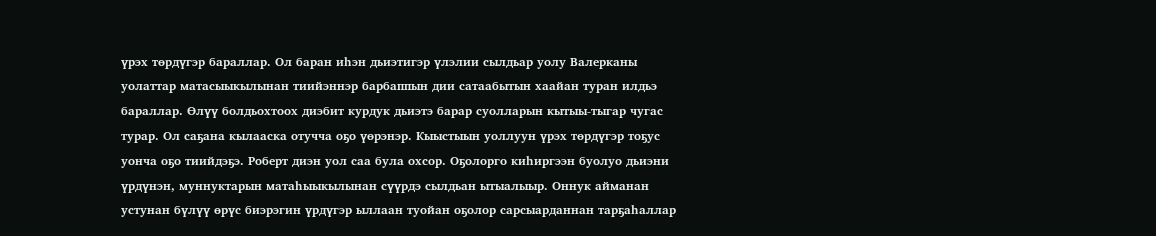үрэх төрдүгэр бараллар. Ол баран иһэн дьиэтигэр үлэлии сылдьар уолу Валерканы  уолаттар матасыыкылынан тиийэннэр барбаппын дии сатаабытын хаайан туран илдьэ бараллар. Өлүү болдьохтоох диэбит курдук дьиэтэ барар суолларын кытыы-тыгар чугас турар. Ол саҕана кылааска отучча оҕо үөрэнэр. Кыыстыын уоллуун үрэх төрдүгэр тоҕус уонча оҕо тиийдэҕэ. Роберт диэн уол саа була охсор. Оҕолорго киһиргээн буолуо дьиэни үрдүнэн, муннуктарын матаһыыкылынан сүүрдэ сылдьан ытыалыыр. Оннук айманан устунан бүлүү өрүс биэрэгин үрдүгэр ыллаан туойан оҕолор сарсыарданнан тарҕаһаллар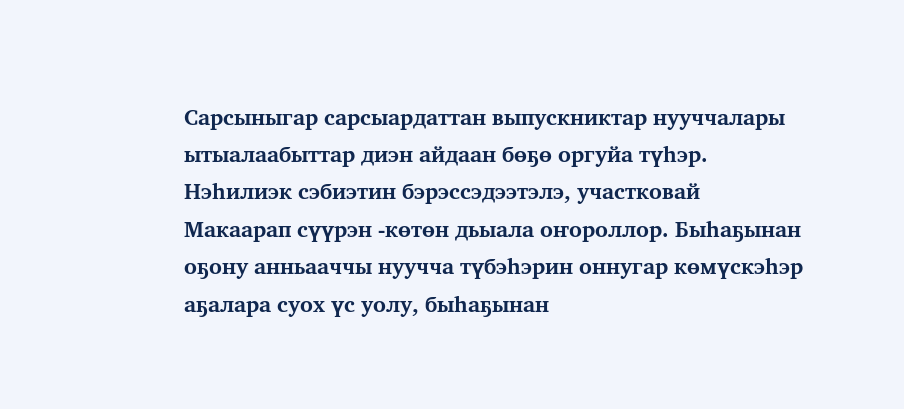Сарсыныгар сарсыардаттан выпускниктар нууччалары ытыалаабыттар диэн айдаан бөҕө оргуйа түһэр. Нэһилиэк сэбиэтин бэрэссэдээтэлэ, участковай Макаарап сүүрэн -көтөн дьыала оҥороллор. Быһаҕынан оҕону анньааччы нуучча түбэһэрин оннугар көмүскэһэр аҕалара суох үс уолу, быһаҕынан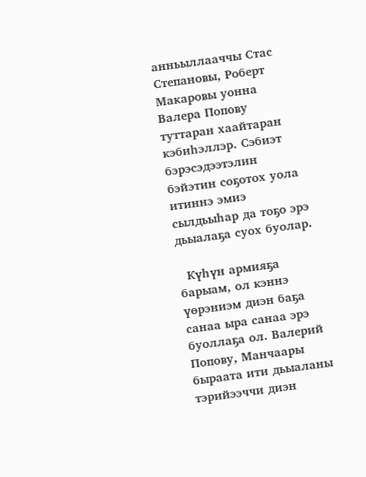анньыллааччы Стас Степановы, Роберт Макаровы уонна Валера Попову туттаран хаайтаран кэбиһэллэр. Сэбиэт бэрэсэдээтэлин бэйэтин соҕотох уола  итиннэ эмиэ сылдьыһар да тоҕо эрэ дьыалаҕа суох буолар.

  Күһүн армияҕа барыам, ол кэннэ үөрэниэм диэн баҕа санаа ыра санаа эрэ буоллаҕа ол. Валерий Попову, Манчаары быраата ити дьыаланы тэрийээччи диэн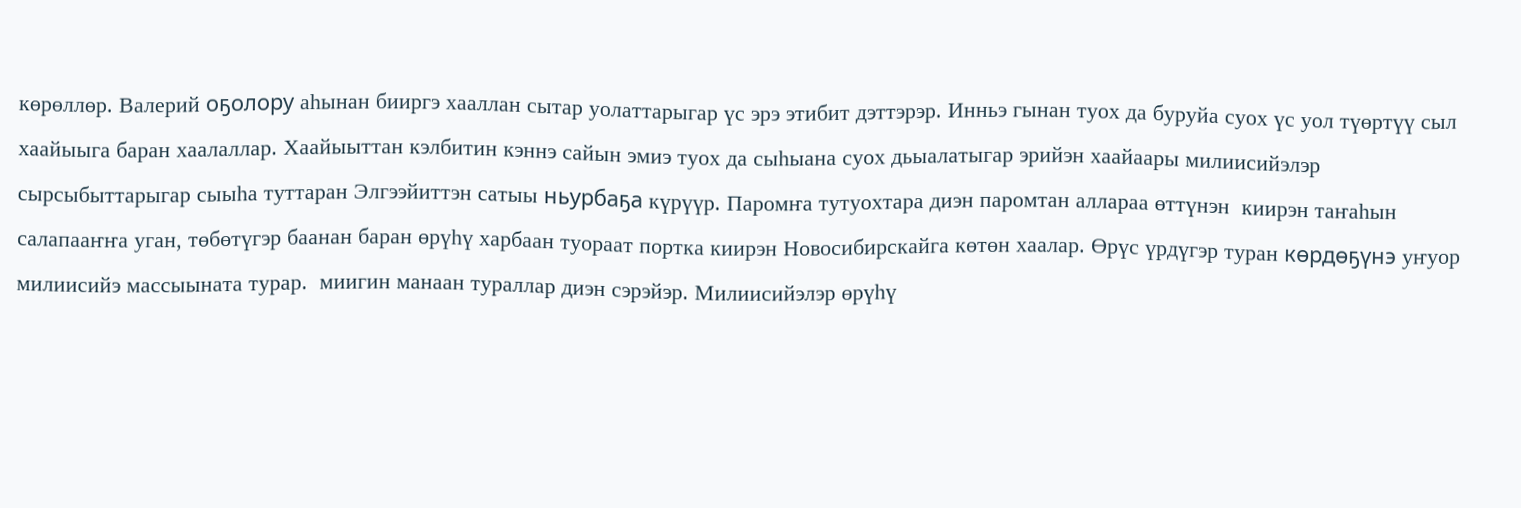көрөллөр. Валерий оҕолору аһынан бииргэ хааллан сытар уолаттарыгар үс эрэ этибит дэттэрэр. Инньэ гынан туох да буруйа суох үс уол түөртүү сыл хаайыыга баран хаалаллар. Хаайыыттан кэлбитин кэннэ сайын эмиэ туох да сыһыана суох дьыалатыгар эрийэн хаайаары милиисийэлэр сырсыбыттарыгар сыыһа туттаран Элгээйиттэн сатыы ньурбаҕа күрүүр. Паромҥа тутуохтара диэн паромтан аллараа өттүнэн  киирэн таҥаһын салапааҥҥа уган, төбөтүгэр баанан баран өрүһү харбаан туораат портка киирэн Новосибирскайга көтөн хаалар. Өрүс үрдүгэр туран көрдөҕүнэ уҥуор милиисийэ массыыната турар.  миигин манаан тураллар диэн сэрэйэр. Милиисийэлэр өрүһү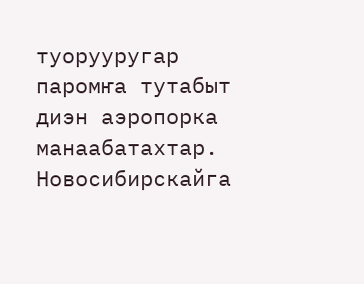туорууругар паромҥа тутабыт диэн аэропорка манаабатахтар. Новосибирскайга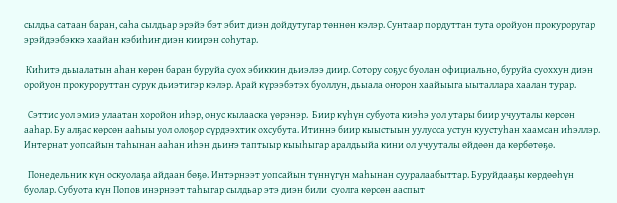сылдьа сатаан баран, саһа сылдьар эрэйэ бэт эбит диэн дойдутугар төннөн кэлэр. Сунтаар пордуттан тута оройуон прокуроругар эрэйдээбэккэ хаайан кэбиһиҥ диэн киирэн соһутар.

 Киһитэ дьыалатын аһан көрөн баран буруйа суох эбиккин дьиэлээ диир. Сотору соҕус буолан официально, буруйа суоххун диэн оройуон прокуроруттан сурук дьиэтигэр кэлэр. Арай күрээбэтэх буоллун, дьыала оҥорон хаайыыга ыыталлара хаалан турар.

  Сэттис уол эмиэ улаатан хоройон иһэр, онус кылааска үөрэнэр.  Биир күһүн субуота киэһэ уол утары биир учууталы көрсөн ааһар. Бу алҕас көрсөн ааһыы уол олоҕор сүрдээхтик охсубута. Итиннэ биир кыыстыын уулусса устун куустуһан хаамсан иһэллэр. Интернат уопсайын таһынан ааһан иһэн дьиҥэ таптыыр кыыһыгар аралдьыйа кини ол учууталы өйдөөн да көрбөтөҕө.

  Понедельник күн оскуолаҕа айдаан бөҕө. Интэрнээт уопсайын түннүгүн маһынан сууралаабыттар. Буруйдааҕы көрдөөһүн буолар. Субуота күн Попов инэрнээт таһыгар сылдьар этэ диэн били  суолга көрсөн ааспыт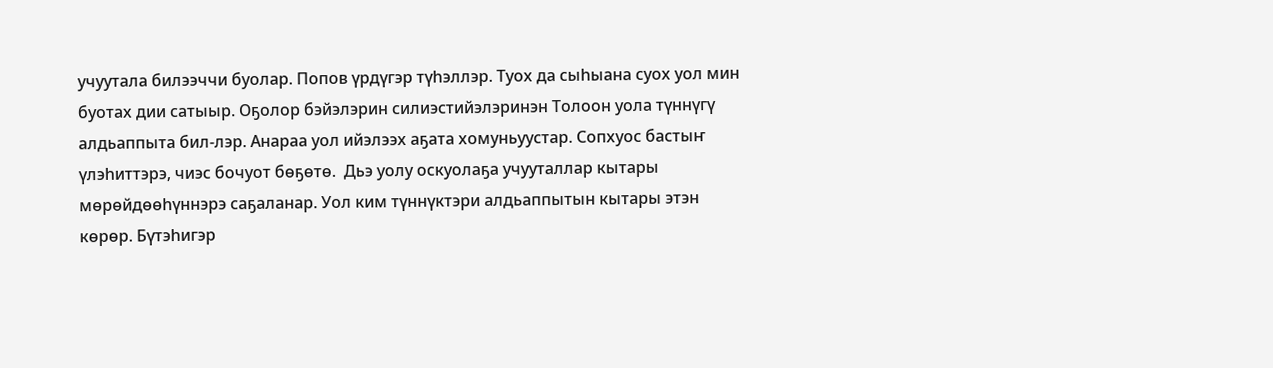учуутала билээччи буолар. Попов үрдүгэр түһэллэр. Туох да сыһыана суох уол мин буотах дии сатыыр. Оҕолор бэйэлэрин силиэстийэлэринэн Толоон уола түннүгү алдьаппыта бил-лэр. Анараа уол ийэлээх аҕата хомуньуустар. Сопхуос бастыҥ үлэһиттэрэ, чиэс бочуот бөҕөтө.  Дьэ уолу оскуолаҕа учууталлар кытары мөрөйдөөһүннэрэ саҕаланар. Уол ким түннүктэри алдьаппытын кытары этэн көрөр. Бүтэһигэр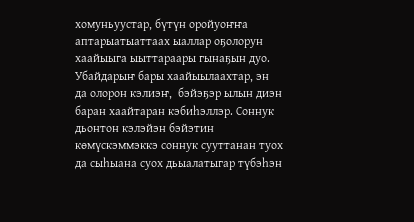хомуньуустар, бүтүн оройуоҥҥа аптарыатыаттаах ыаллар оҕолорун хаайыыга ыыттараары гынаҕын дуо. Убайдарыҥ бары хаайыылаахтар, эн да олорон кэлиэҥ,  бэйэҕэр ылын диэн  баран хаайтаран кэбиһэллэр. Соннук дьонтон кэлэйэн бэйэтин көмүскэммэккэ соннук сууттанан туох да сыһыана суох дьыалатыгар түбэһэн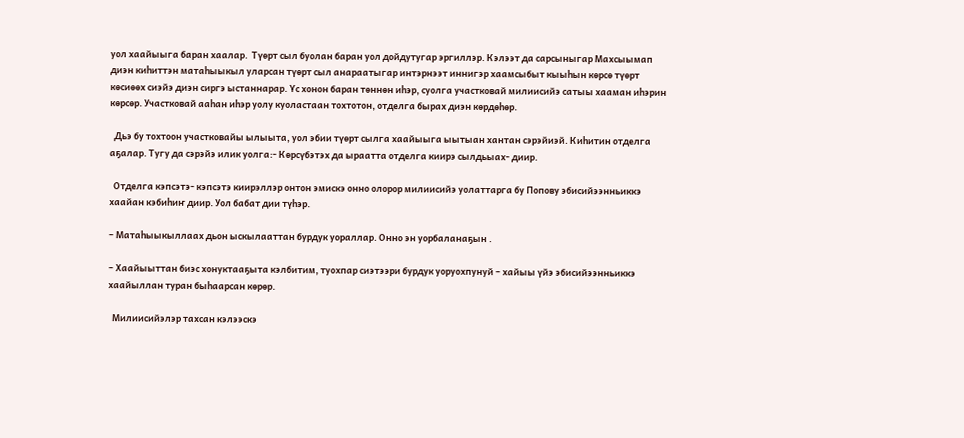уол хаайыыга баран хаалар.  Түөрт сыл буолан баран уол дойдутугар эргиллэр. Кэлээт да сарсыныгар Махсыымап диэн киһиттэн матаһыыкыл уларсан түөрт сыл анараатыгар интэрнээт иннигэр хаамсыбыт кыыһын көрсө түөрт көсиөөх сиэйэ диэн сиргэ ыстаннарар. Үс хонон баран төннөн иһэр, суолга участковай милиисийэ сатыы хааман иһэрин көрсөр. Участковай ааһан иһэр уолу куоластаан тохтотон, отделга бырах диэн көрдөһөр.

  Дьэ бу тохтоон участковайы ылыыта, уол эбии түөрт сылга хаайыыга ыытыан хантан сэрэйиэй. Киһитин отделга аҕалар. Тугу да сэрэйэ илик уолга:- Көрсүбэтэх да ыраатта отделга киирэ сылдьыах- диир.

  Отделга кэпсэтэ- кэпсэтэ киирэллэр онтон эмискэ онно олорор милиисийэ уолаттарга бу Попову эбисийээнньиккэ хаайан кэбиһиҥ диир. Уол бабат дии түһэр.

– Матаһыыкыллаах дьон ыскылааттан бурдук уораллар. Онно эн уорбаланаҕын .

– Хаайыыттан биэс хонуктааҕыта кэлбитим, туохпар сиэтээри бурдук уоруохпунуй – хайыы үйэ эбисийээнньиккэ хаайыллан туран быһаарсан көрөр.

  Милиисийэлэр тахсан кэлээскэ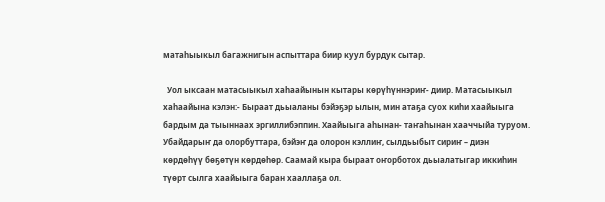матаһыыкыл багажнигын аспыттара биир куул бурдук сытар.

  Уол ыксаан матасыыкыл хаһаайынын кытары көрүһүннэриҥ- диир. Матасыыкыл хаһаайына кэлэн:- Быраат дьыаланы бэйэҕэр ылын, мин атаҕа суох киһи хаайыыга бардым да тыыннаах эргиллибэппин. Хаайыыга аһынан- таҥаһынан хааччыйа туруом. Убайдарыҥ да олорбуттара, бэйэҥ да олорон кэллиҥ, сылдьыбыт сириҥ – диэн көрдөһүү бөҕөтүн көрдөһөр. Саамай кыра быраат оҥорботох дьыалатыгар иккиһин түөрт сылга хаайыыга баран хааллаҕа ол.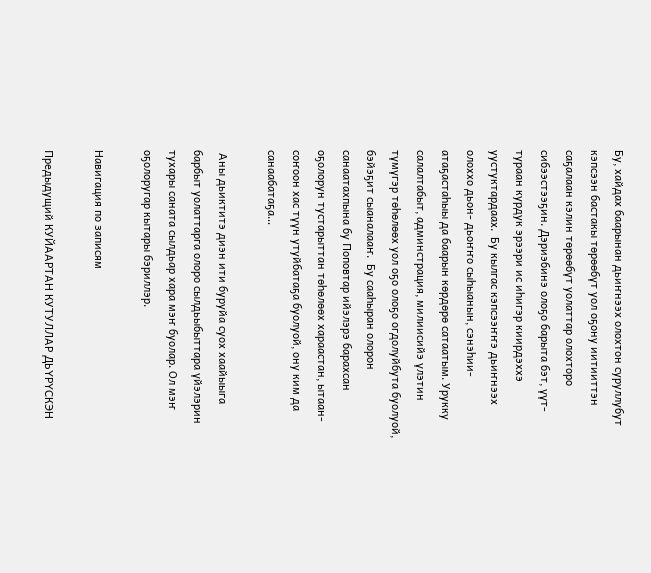Бу, хайдах баарынан дьиҥнээх олохтон суруллубут кэпсээн бастакы төрөөбүт уол оҕону иитииттэн саҕалаан кэлин төрөөбүт уолаттар олохторо сибээстээҕин. Дэриэбинэ олоҕо барыта бэт, үүт-тураан курдук эрээри ис иһигэр киирдэххэ уустуктардаах.  Бу кылгас кэпсээҥҥэ дьиҥнээх олоххо дьон- дьоҥҥо сыһыанын, сэнэһии- атаҕастаһыы да баарын көрдөрө сатаатым. Урукку салалтабыт, админстрация, милиисийэ үлэтин түмүгэр төһөлөөх уол оҕо олоҕо огдолуйбута буолуой, бэйэҕит сыаналааҥ.  Бу сааһыран олорон санаатахпына бу Поповтар ийэлэрэ барахсан оҕолорун тустарыттан төһөлөөх хараастан, ытаан- соҥоон хас түүн утуйбатаҕа буолуой, ону ким да санаабатаҕа…

 Аны дьиктитэ диэн ити буруйа суох хаайыыга барбыт уолаттарга олоро сылдьыбыттара үйэлэрин тухары саната сылдьар хара мэҥ буолар. Ол мэҥ оҕолоругар кытары бэриллэр.

Навигация по записям

Предыдущий КУЙААРТАН КУТУЛЛАР ДЬҮРҮСКЭН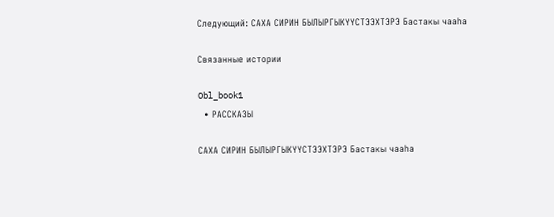Следующий: САХА СИРИН БЫЛЫРГЫКҮҮСТЭЭХТЭРЭ Бастакы чааһа

Связанные истории

Obl_book1
  • РАССКАЗЫ

САХА СИРИН БЫЛЫРГЫКҮҮСТЭЭХТЭРЭ Бастакы чааһа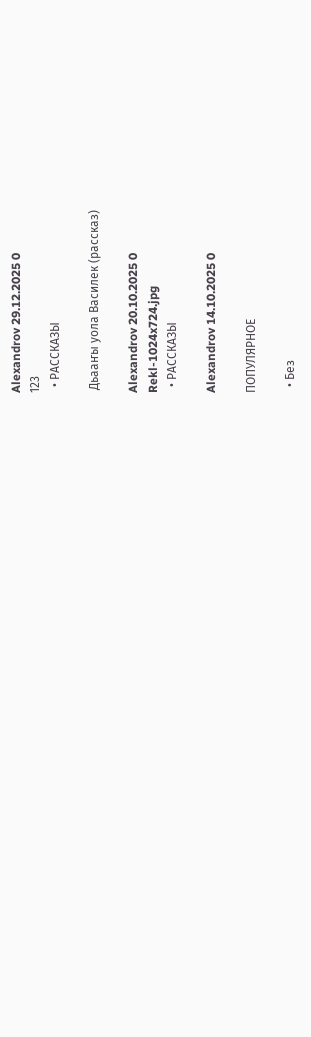Alexandrov 29.12.2025 0
123
  • РАССКАЗЫ

 Дьааҥы уола Василек (рассказ)

Alexandrov 20.10.2025 0
Rekl-1024x724.jpg
  • РАССКАЗЫ

Alexandrov 14.10.2025 0

ПОПУЛЯРНОЕ

  • Без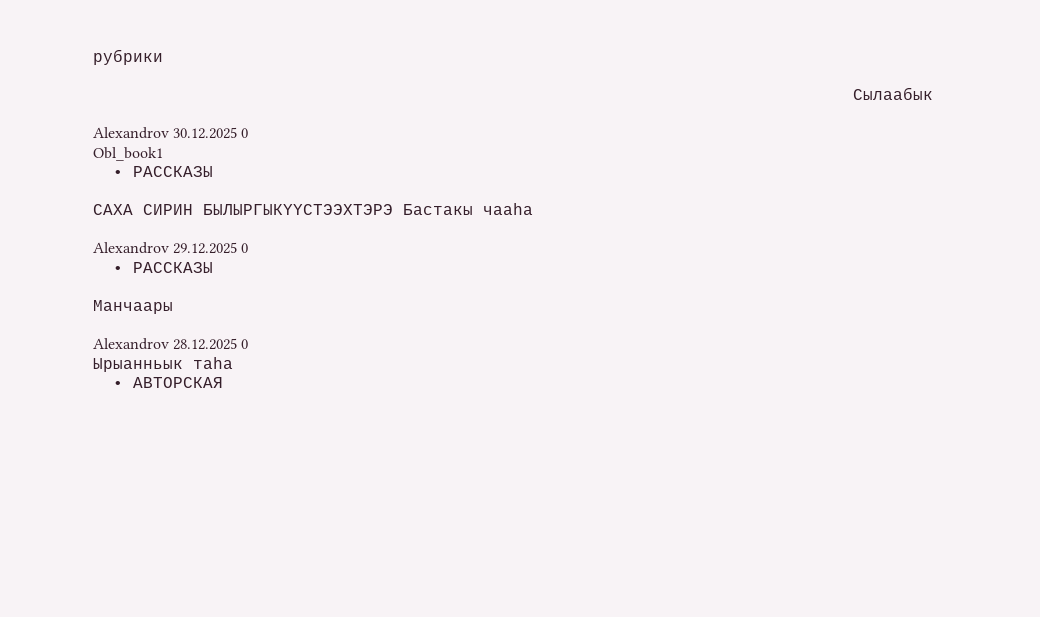рубрики

                                                                            Сылаабык

Alexandrov 30.12.2025 0
Obl_book1
  • РАССКАЗЫ

САХА СИРИН БЫЛЫРГЫКҮҮСТЭЭХТЭРЭ Бастакы чааһа

Alexandrov 29.12.2025 0
  • РАССКАЗЫ

Манчаары

Alexandrov 28.12.2025 0
Ырыанньык таһа
  • АВТОРСКАЯ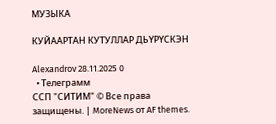МУЗЫКА

КУЙААРТАН КУТУЛЛАР ДЬҮРҮСКЭН

Alexandrov 28.11.2025 0
  • Телеграмм
ССП "СИТИМ" © Все права защищены. | MoreNews от AF themes.